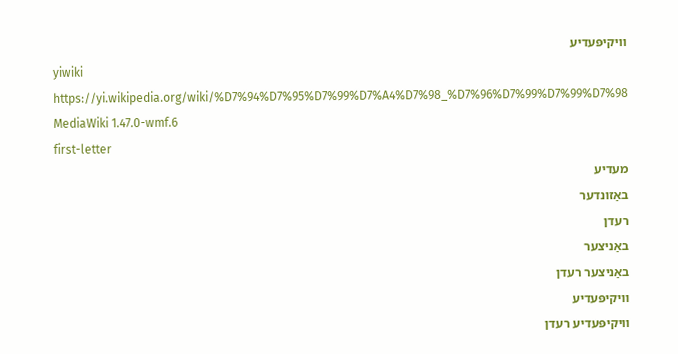װיקיפּעדיע
yiwiki
https://yi.wikipedia.org/wiki/%D7%94%D7%95%D7%99%D7%A4%D7%98_%D7%96%D7%99%D7%99%D7%98
MediaWiki 1.47.0-wmf.6
first-letter
מעדיע
באַזונדער
רעדן
באַניצער
באַניצער רעדן
װיקיפּעדיע
װיקיפּעדיע רעדן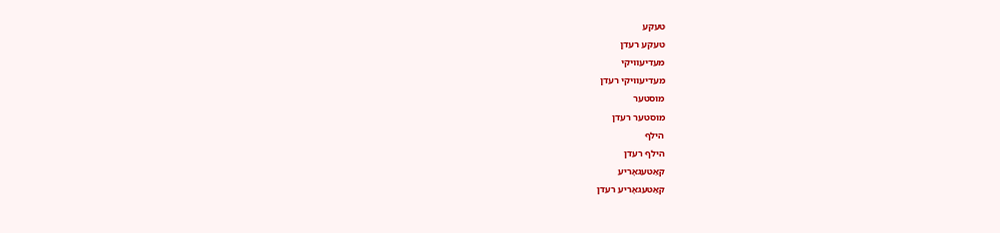טעקע
טעקע רעדן
מעדיעװיקי
מעדיעװיקי רעדן
מוסטער
מוסטער רעדן
הילף
הילף רעדן
קאַטעגאָריע
קאַטעגאָריע רעדן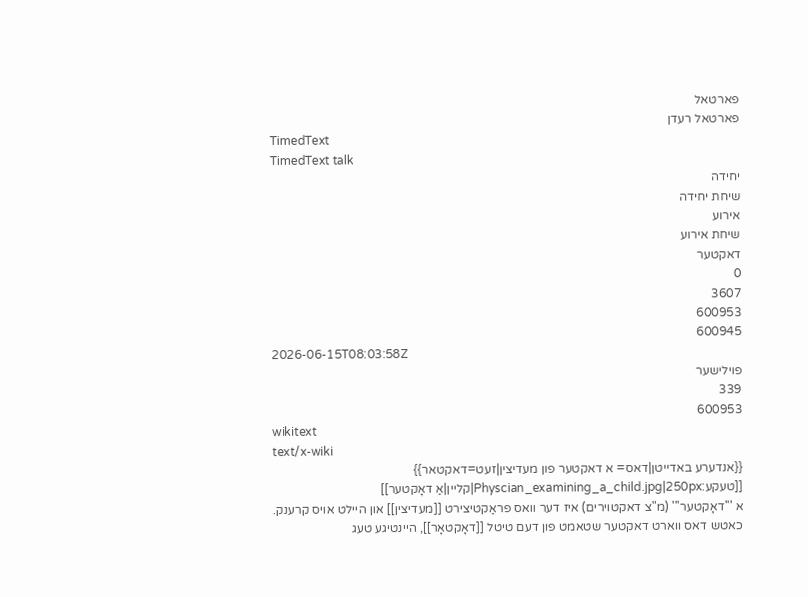פארטאל
פארטאל רעדן
TimedText
TimedText talk
יחידה
שיחת יחידה
אירוע
שיחת אירוע
דאקטער
0
3607
600953
600945
2026-06-15T08:03:58Z
פוילישער
339
600953
wikitext
text/x-wiki
{{אנדערע באדייטן|דאס= א דאקטער פון מעדיצין|זעט=דאקטאר}}
[[טעקע:Physcian_examining_a_child.jpg|250px|קליין|אַ דאָקטער]]
א '''דאָקטער''' (מ"צ דאקטוירים) איז דער וואס פראַקטיצירט [[מעדיצין]] און היילט אויס קרענק.
כאטש דאס ווארט דאקטער שטאמט פון דעם טיטל [[דאָקטאָר]], היינטיגע טעג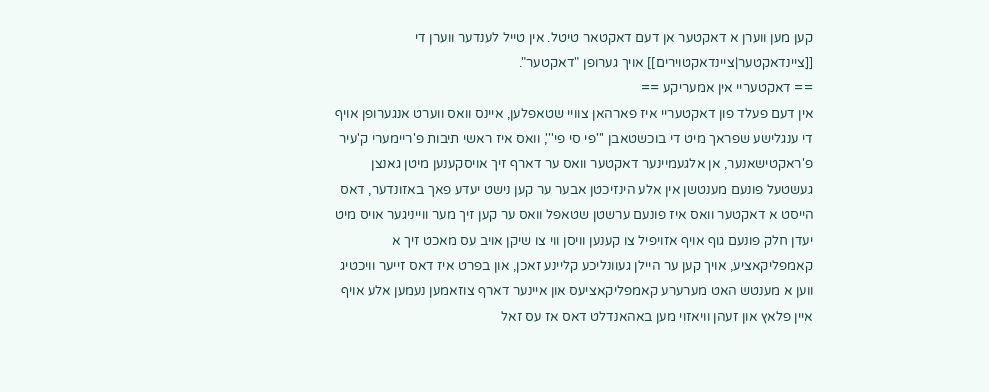קען מען ווערן א דאקטער אן דעם דאקטאר טיטל. אין טייל לענדער ווערן די [[ציינדאקטער|ציינדאקטוירים]] אויך גערופן "דאקטער".
== דאקטעריי אין אמעריקע ==
אין דעם פעלד פון דאקטעריי איז פארהאן צוויי שטאפלען, איינס וואס ווערט אנגערופן אויף די ענגלישע שפראך מיט די בוכשטאבן '''פי סי פי''', וואס איז ראשי תיבות פ'ריימערי ק'עיר פ'ראקטישאנער, אן אלגעמיינער דאקטער וואס ער דארף זיך אויסקענען מיטן גאנצן געשטעל פונעם מענטשן אין אלע הינזיכטן אבער ער קען נישט יעדע פאך באזונדער, דאס הייסט א דאקטער וואס איז פונעם ערשטן שטאפל וואס ער קען זיך מער ווייניגער אויס מיט יעדן חלק פונעם גוף אויף אזויפיל צו קענען וויסן ווי צו שיקן אויב עס מאכט זיך א קאמפליקאציע, אויך קען ער היילן געוונליכע קליינע זאכן, און בפרט איז דאס זייער וויכטיג ווען א מענטש האט מערערע קאמפליקאציעס און איינער דארף צוזאמען נעמען אלע אויף איין פלאץ און זעהן וויאזוי מען באהאנדלט דאס אז עס זאל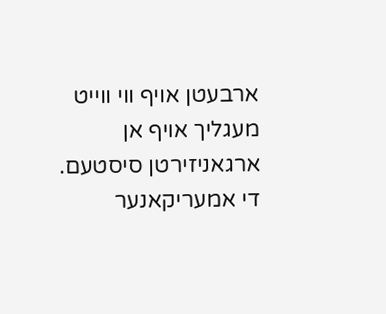ארבעטן אויף ווי ווייט מעגליך אויף אן ארגאניזירטן סיסטעם.
די אמעריקאנער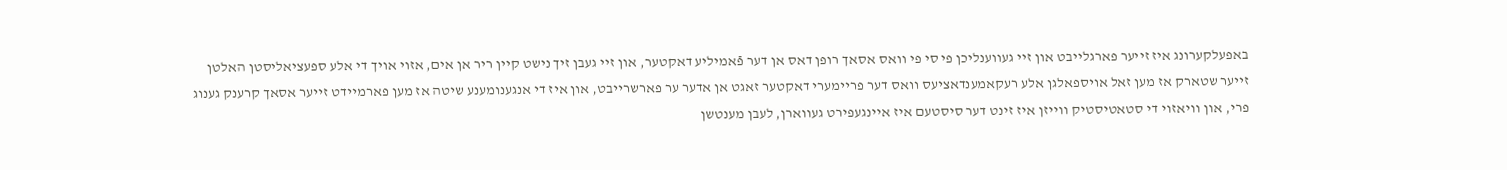באפעלקערונג איז זייער פארגלייבט און זיי געווענליכן פי סי פי וואס אסאך רופן דאס אן דער פֿאמיליע דאקטער, און זיי געבן זיך נישט קיין ריר אן אים, אזוי אויך די אלע ספעציאליסטן האלטן זייער שטארק אז מען זאל אויספאלגן אלע רעקאמענדאציעס וואס דער פריימערי דאקטער זאגט אן אדער ער פארשרייבט, און איז די אנגענומענע שיטה אז מען פארמיידט זייער אסאך קרענק גענוג פרי, און וויאזוי די סטאטיסטיק ווייזן איז זינט דער סיסטעם איז איינגעפירט געווארן, לעבן מענטשן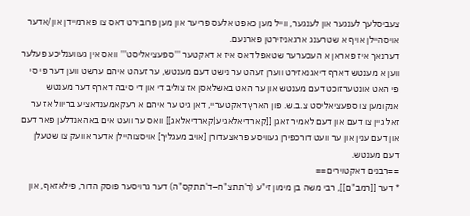צעביסלעך לענגער און לענגער, ווייל מען כאפט אלעס פריער און מען פרובירט דאס צו פארמיידן און/אדער אויסהיילן אויף א שטרענג ארגאניזירטן פארנעם.
דערנאך איז פאראן א העכערער שטאפל דאס איז א דאקטער '''ספעציאליסט''' וואס אין געווענליכע פעלער ווען א מענטש דארף דיאגנאזירט ווערן זעהט ער נישט דעם מענטש, ער זעהט איהם ערשט ווען דער פי סי פי האט אונטערזוכט דעם מענטש און ער האט באשלאסן אז צוליב די און די סיבה דארף דער מענטש אנקומען צו ספעציאליסט צ.ב.ש. פון הארץ דאקטעריי, דאן גיט ער איהם א רעקאמענדאציע בריוול אז ער זאל גיין צו דעם און דעם לאמיר זאגן [[קארדיאלאגיע|קארדיאלאג]] וואס ער וועט אים באהאנדלען פאר דעם און דעם ענין און ער וועט דורכפירן געוויסע פראצעדורן [אויב מעגליך] אויסצוהיילן אדער אוועק צו שטעלן דעם מענטש.
==רבנים דאקטוירים==
* דער [[רמב"ם]], רבי משה בן מימון זי"ע (ד'תתצ"ח–ד'תתקס"ה) דער גרויסער פוסק הדור, פילאזאף, און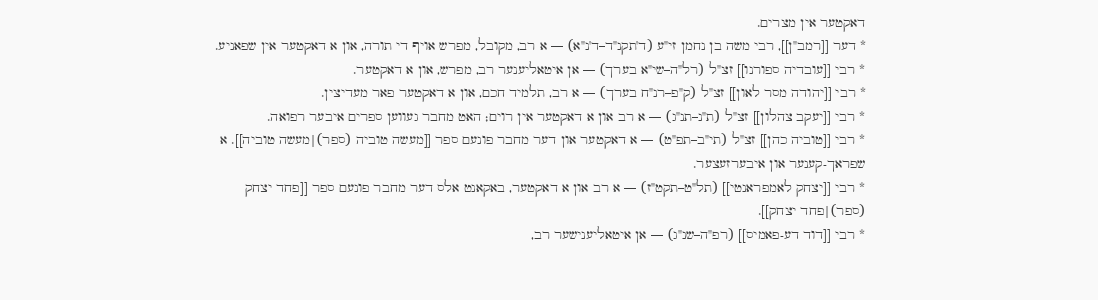דאקטער אין מצרים.
* דער [[רמב"ן]], רבי משה בן נחמן זי"ע (ד'תקנ"ד–ד'נ"א) — א רב, מקובל, מפרש אויף די תורה, און א דאקטער אין שפאניע.
* רבי [[עובדיה ספורנו]] זצ"ל (רל"ה–שי"א בערך) — אן איטאליענער רב, מפרש, און א דאקטער.
* רבי [[יהודה מסר לאון]] זצ"ל (ק"פ–רנ"ח בערך) — א רב, תלמיד חכם, און א דאקטער פאר מעדיצין.
* רבי [[יעקב צהלון]] זצ"ל (ת"נ–תנ"ג) — א רב און א דאקטער אין רוים; האט מחבר געווען ספרים איבער רפואה.
* רבי [[טוביה כהן]] זצ"ל (תי"ב–תפ"ט) — א דאקטער און דער מחבר פונעם ספר [[מעשה טוביה (ספר)|מעשה טוביה]]. א שפראך-קענער און איבערזעצער.
* רבי [[יצחק לאמפראנטי]] (תל"ט–תקט"ז) — א רב און א דאקטער, באקאנט אלס דער מחבר פונעם ספר [[פחד יצחק (ספר)|פחד יצחק]].
* רבי [[דוד דע-פאמיס]] (רפ"ה–שנ"ג) — אן איטאליענישער רב,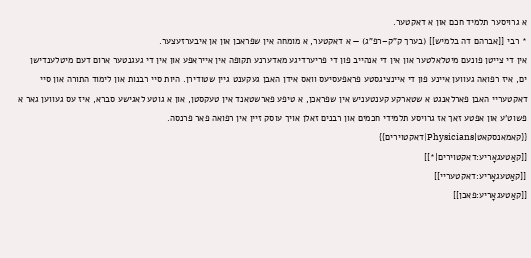א גרויסער תלמיד חכם און א דאקטער.
* רבי [[אברהם דה בלמיש]] (בערך ק"ק–רפ"ג) — א דאקטער, א מומחה אין שפראכן און אן איבערזעצער.
אין די צייטן פונעם מיטלאלטער און אין די אנהייב פון די פריערדיגע מאדערנע תקופה אין אייראפע און אין די געגנטער ארום דעם מיטלענדישן ים, איז רפואה געווען איינע פון די איינציגסטע פראפעסיעס וואס אידן האבן געקענט גיין שטודירן. היות סיי רבנות און לימוד התורה און סיי דאקטעריי האבן פארלאנגט א שטארקע קענטעניש אין שפראכן, א טיפע פארשטאנד אין טעקסטן, און א גוטע לאגישע סברא, איז עס געווען גאר א פשוט'ע און אפטע זאך אז גרויסע תלמידי חכמים און רבנים זאלן אויך עוסק זיין אין רפואה פאר פרנסה.
{{קאמאנסקאט|Physicians|דאקטוירים}}
[[קאַטעגאָריע:דאקטוירים|*]]
[[קאַטעגאָריע:דאקטעריי]]
[[קאַטעגאָריע:פאכן]]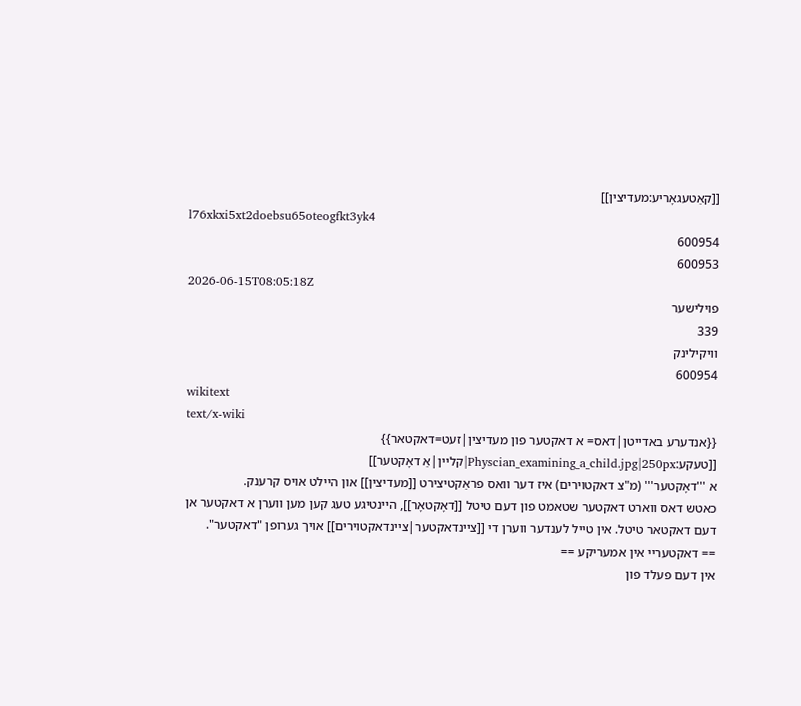[[קאַטעגאָריע:מעדיצין]]
l76xkxi5xt2doebsu65oteogfkt3yk4
600954
600953
2026-06-15T08:05:18Z
פוילישער
339
וויקילינק
600954
wikitext
text/x-wiki
{{אנדערע באדייטן|דאס= א דאקטער פון מעדיצין|זעט=דאקטאר}}
[[טעקע:Physcian_examining_a_child.jpg|250px|קליין|אַ דאָקטער]]
א '''דאָקטער''' (מ"צ דאקטוירים) איז דער וואס פראַקטיצירט [[מעדיצין]] און היילט אויס קרענק.
כאטש דאס ווארט דאקטער שטאמט פון דעם טיטל [[דאָקטאָר]], היינטיגע טעג קען מען ווערן א דאקטער אן דעם דאקטאר טיטל. אין טייל לענדער ווערן די [[ציינדאקטער|ציינדאקטוירים]] אויך גערופן "דאקטער".
== דאקטעריי אין אמעריקע ==
אין דעם פעלד פון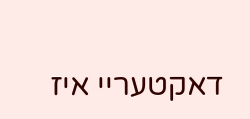דאקטעריי איז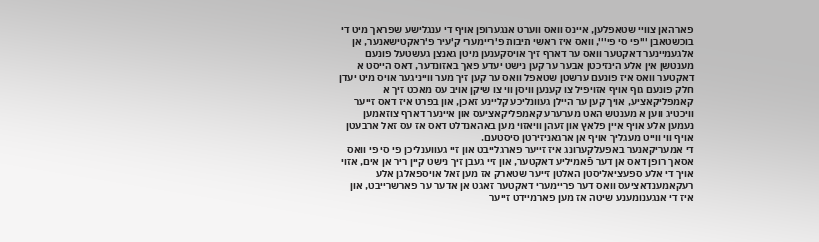פארהאן צוויי שטאפלען, איינס וואס ווערט אנגערופן אויף די ענגלישע שפראך מיט די בוכשטאבן '''פי סי פי''', וואס איז ראשי תיבות פ'ריימערי ק'עיר פ'ראקטישאנער, אן אלגעמיינער דאקטער וואס ער דארף זיך אויסקענען מיטן גאנצן געשטעל פונעם מענטשן אין אלע הינזיכטן אבער ער קען נישט יעדע פאך באזונדער, דאס הייסט א דאקטער וואס איז פונעם ערשטן שטאפל וואס ער קען זיך מער ווייניגער אויס מיט יעדן חלק פונעם גוף אויף אזויפיל צו קענען וויסן ווי צו שיקן אויב עס מאכט זיך א קאמפליקאציע, אויך קען ער היילן געוונליכע קליינע זאכן, און בפרט איז דאס זייער וויכטיג ווען א מענטש האט מערערע קאמפליקאציעס און איינער דארף צוזאמען נעמען אלע אויף איין פלאץ און זעהן וויאזוי מען באהאנדלט דאס אז עס זאל ארבעטן אויף ווי ווייט מעגליך אויף אן ארגאניזירטן סיסטעם.
די אמעריקאנער באפעלקערונג איז זייער פארגלייבט און זיי געווענליכן פי סי פי וואס אסאך רופן דאס אן דער פֿאמיליע דאקטער, און זיי געבן זיך נישט קיין ריר אן אים, אזוי אויך די אלע ספעציאליסטן האלטן זייער שטארק אז מען זאל אויספאלגן אלע רעקאמענדאציעס וואס דער פריימערי דאקטער זאגט אן אדער ער פארשרייבט, און איז די אנגענומענע שיטה אז מען פארמיידט זייער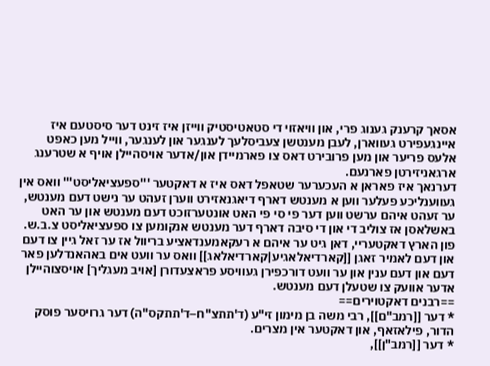אסאך קרענק גענוג פרי, און וויאזוי די סטאטיסטיק ווייזן איז זינט דער סיסטעם איז איינגעפירט געווארן, לעבן מענטשן צעביסלעך לענגער און לענגער, ווייל מען כאפט אלעס פריער און מען פרובירט דאס צו פארמיידן און/אדער אויסהיילן אויף א שטרענג ארגאניזירטן פארנעם.
דערנאך איז פאראן א העכערער שטאפל דאס איז א דאקטער '''ספעציאליסט''' וואס אין געווענליכע פעלער ווען א מענטש דארף דיאגנאזירט ווערן זעהט ער נישט דעם מענטש, ער זעהט איהם ערשט ווען דער פי סי פי האט אונטערזוכט דעם מענטש און ער האט באשלאסן אז צוליב די און די סיבה דארף דער מענטש אנקומען צו ספעציאליסט צ.ב.ש. פון הארץ דאקטעריי, דאן גיט ער איהם א רעקאמענדאציע בריוול אז ער זאל גיין צו דעם און דעם לאמיר זאגן [[קארדיאלאגיע|קארדיאלאג]] וואס ער וועט אים באהאנדלען פאר דעם און דעם ענין און ער וועט דורכפירן געוויסע פראצעדורן [אויב מעגליך] אויסצוהיילן אדער אוועק צו שטעלן דעם מענטש.
==רבנים דאקטוירים==
* דער [[רמב"ם]], רבי משה בן מימון זי"ע (ד'תתצ"ח–ד'תתקס"ה) דער גרויסער פוסק הדור, פילאזאף, און דאקטער אין מצרים.
* דער [[רמב"ן]],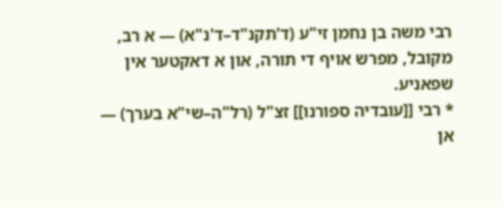רבי משה בן נחמן זי"ע (ד'תקנ"ד–ד'נ"א) — א רב, מקובל, מפרש אויף די תורה, און א דאקטער אין שפאניע.
* רבי [[עובדיה ספורנו]] זצ"ל (רל"ה–שי"א בערך) — אן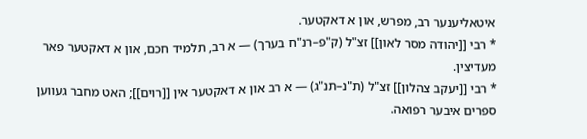איטאליענער רב, מפרש, און א דאקטער.
* רבי [[יהודה מסר לאון]] זצ"ל (ק"פ–רנ"ח בערך) — א רב, תלמיד חכם, און א דאקטער פאר מעדיצין.
* רבי [[יעקב צהלון]] זצ"ל (ת"נ–תנ"ג) — א רב און א דאקטער אין [[רוים]]; האט מחבר געווען ספרים איבער רפואה.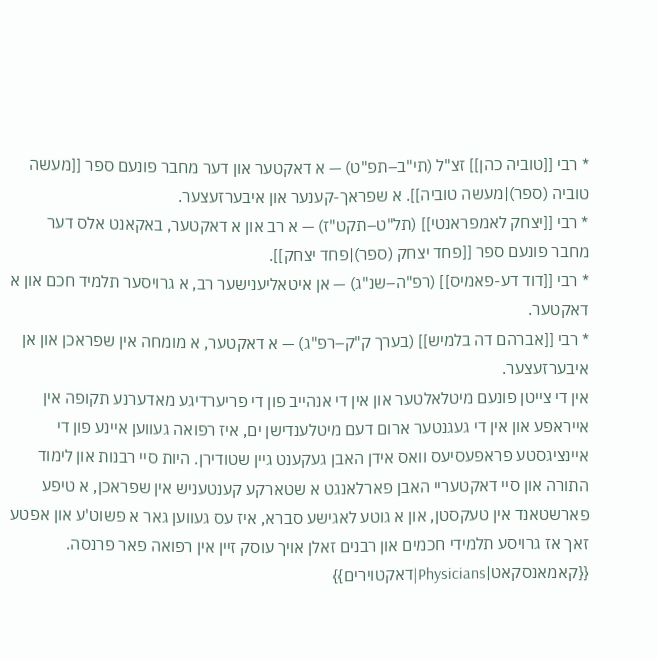* רבי [[טוביה כהן]] זצ"ל (תי"ב–תפ"ט) — א דאקטער און דער מחבר פונעם ספר [[מעשה טוביה (ספר)|מעשה טוביה]]. א שפראך-קענער און איבערזעצער.
* רבי [[יצחק לאמפראנטי]] (תל"ט–תקט"ז) — א רב און א דאקטער, באקאנט אלס דער מחבר פונעם ספר [[פחד יצחק (ספר)|פחד יצחק]].
* רבי [[דוד דע-פאמיס]] (רפ"ה–שנ"ג) — אן איטאליענישער רב, א גרויסער תלמיד חכם און א דאקטער.
* רבי [[אברהם דה בלמיש]] (בערך ק"ק–רפ"ג) — א דאקטער, א מומחה אין שפראכן און אן איבערזעצער.
אין די צייטן פונעם מיטלאלטער און אין די אנהייב פון די פריערדיגע מאדערנע תקופה אין אייראפע און אין די געגנטער ארום דעם מיטלענדישן ים, איז רפואה געווען איינע פון די איינציגסטע פראפעסיעס וואס אידן האבן געקענט גיין שטודירן. היות סיי רבנות און לימוד התורה און סיי דאקטעריי האבן פארלאנגט א שטארקע קענטעניש אין שפראכן, א טיפע פארשטאנד אין טעקסטן, און א גוטע לאגישע סברא, איז עס געווען גאר א פשוט'ע און אפטע זאך אז גרויסע תלמידי חכמים און רבנים זאלן אויך עוסק זיין אין רפואה פאר פרנסה.
{{קאמאנסקאט|Physicians|דאקטוירים}}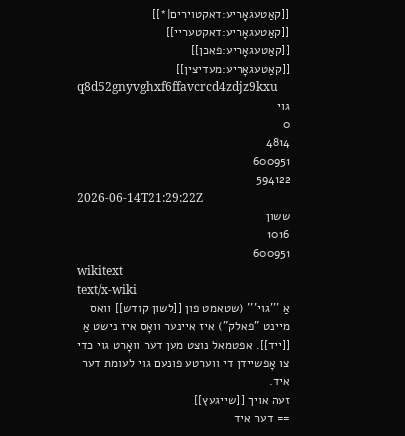[[קאַטעגאָריע:דאקטוירים|*]]
[[קאַטעגאָריע:דאקטעריי]]
[[קאַטעגאָריע:פאכן]]
[[קאַטעגאָריע:מעדיצין]]
q8d52gnyvghxf6ffavcrcd4zdjz9kxu
גוי
0
4814
600951
594122
2026-06-14T21:29:22Z
ששון
1016
600951
wikitext
text/x-wiki
אַ '''גוי''' (שטאמט פון [[לשון קודש]] וואס מיינט "פאלק") איז איינער וואָס איז נישט אַ [[ייד]]. אפטמאל נוצט מען דער וואָרט גוי כדי צו אָפשיידן די ווערטע פונעם גוי לעומת דער איד.
זעה אויך [[שייגעץ]]
== דער איד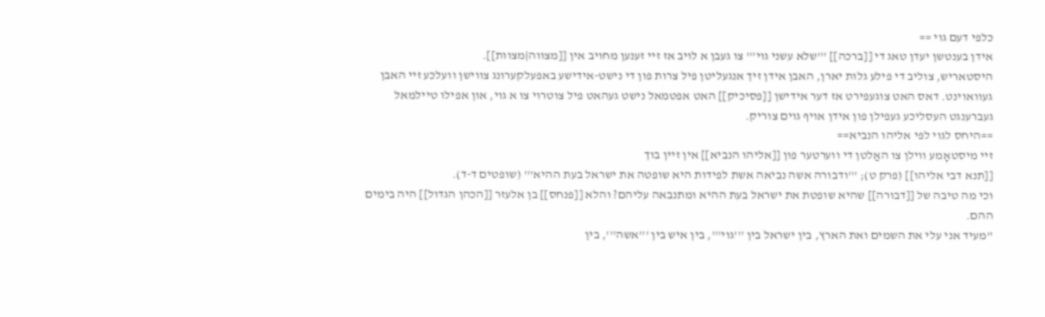כלפי דעם גוי ==
אידן בענטשן יעדן טאג די [[ברכה]] '''שלא עשני גוי''' צו געבן א לויב אז זיי זענען מחויב אין [[מצווה|מצוות]].
היסטאריש, צוליב די פילע גלות יארן, האבן אידן זיך אנגעליטן פיל צרות פון די נישט-אידישע באפעלקערונג צווישן וועלכע זיי האבן געוואוינט. דאס האט צוגעפירט אז דער אידישן [[פסיכיק]] האט אפטמאל נישט געהאט פיל צוטרוי צו א גוי, און אפילו טיילמאל געברענגט העסליכע געפילן פון אידן אויף גוים צוריק.
==היחס לגוי לפי אליהו הנביא==
זיי מיסטאָמע ווילן צו האַלטן די ווערטער פון [[אליהו הנביא]] אין זיין בוך
[[תנא דבי אליהו]] (פרק ט); '''ודבורה אשה נביאה אשת לפידות היא שופטה את ישראל בעת ההיא''' (שופטים ד-ד).
וכי מה טיבה של [[דבורה]] שהיא שופטת את ישראל בעת ההיא ומתנבאה עליהם? והלא [[פנחס]] בן אלעזר [[הכהן הגדול]] היה בימים ההם.
"מעיד אני עלי את השמים ואת הארץ, בין ישראל בין '''גוי''', בין איש בין '''אשה''', בין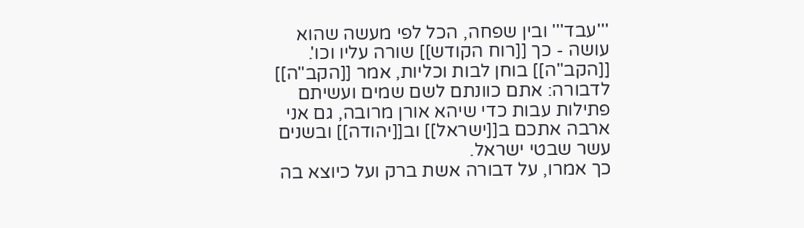'''עבד''' ובין שפחה, הכל לפי מעשה שהוא עושה - כך [[רוח הקודש]] שורה עליו וכו'.
[[הקב"ה]] בוחן לבות וכליות, אמר [[הקב"ה]] לדבורה: אתם כוונתם לשם שמים ועשיתם פתילות עבות כדי שיהא אורן מרובה, גם אני ארבה אתכם ב[[ישראל]] וב[[יהודה]] ובשנים עשר שבטי ישראל.
כך אמרו, על דבורה אשת ברק ועל כיוצא בה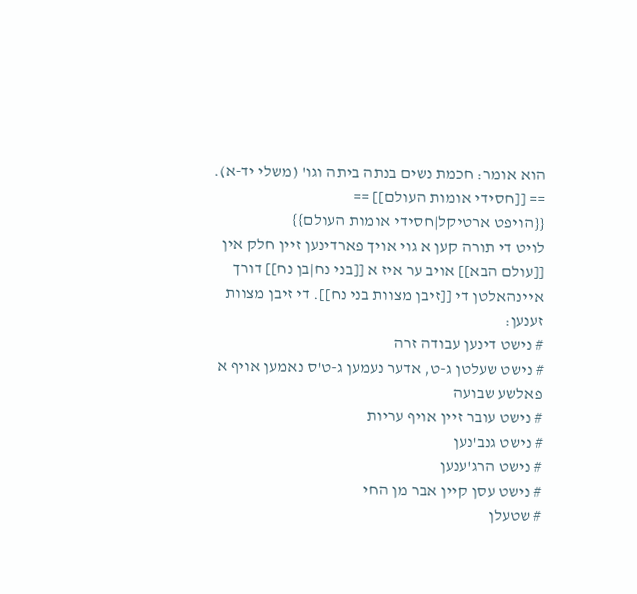הוא אומר: חכמת נשים בנתה ביתה וגו' (משלי יד-א).
== [[חסידי אומות העולם]] ==
{{הויפט ארטיקל|חסידי אומות העולם}}
לויט די תורה קען א גוי אויך פארדינען זיין חלק אין [[עולם הבא]] אויב ער איז א [[בני נח|בן נח]] דורך איינהאלטן די [[זיבן מצוות בני נח]]. די זיבן מצוות זענען:
# נישט דינען עבודה זרה
# נישט שעלטן ג-ט, אדער נעמען ג-ט'ס נאמען אויף א פאלשע שבועה
# נישט עובר זיין אויף עריות
# נישט גנב'נען
# נישט הרג'ענען
# נישט עסן קיין אבר מן החי
# שטעלן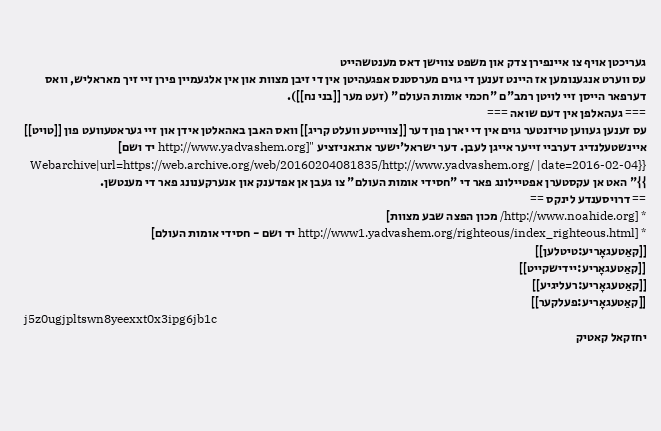געריכטן אויף צו איינפירן צדק און משפט צווישן דאס מענטשהייט
עס ווערט אנגענומען אז היינט זענען די גוים מערסטנס אפגעהיטן אין די זיבן מצוות און אין אלגעמיין פירן זיי זיך מאראליש, וואס דערפאר הייסן זיי לויטן רמב"ם "חכמי אומות העולם" (זעט מער [[בני נח]]).
=== געהאלפן אין דעם שואה ===
עס זענען געווען טויזנטער גוים אין די יארן פון דער [[צווייטע וועלט קריג]] וואס האבן באהאלטן אידן און זיי געראטעוועט פון [[טויט]] איינשטעלנדיג דערביי זייער אייגן לעבן. דער ישראל'ישער ארגאניזציע "[http://www.yadvashem.org יד ושם] {{Webarchive|url=https://web.archive.org/web/20160204081835/http://www.yadvashem.org/ |date=2016-02-04 }}" האט אן עקסטערן אפטיילונג פאר די "חסידי אומות העולם" צו געבן אן אפדענק און אנערקענונג פאר די מענטשן.
== דרויסענדע לינקס ==
* [http://www.noahide.org/ מכון הפצה שבע מצוות]
* [http://www1.yadvashem.org/righteous/index_righteous.html יד ושם - חסידי אומות העולם]
[[קאַטעגאָריע:טיטלען]]
[[קאַטעגאָריע:יידישקייט]]
[[קאַטעגאָריע:רעליגיע]]
[[קאַטעגאָריע:פעלקער]]
j5z0ugjpltswn8yeexxt0x3ipg6jb1c
יחזקאל קאטיק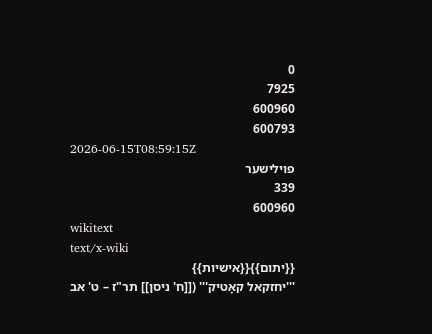0
7925
600960
600793
2026-06-15T08:59:15Z
פוילישער
339
600960
wikitext
text/x-wiki
{{יתום}}{{אישיות}}
'''יחזקאל קאָטיק''' ([[ח' ניסן]] תר"ז – ט' אב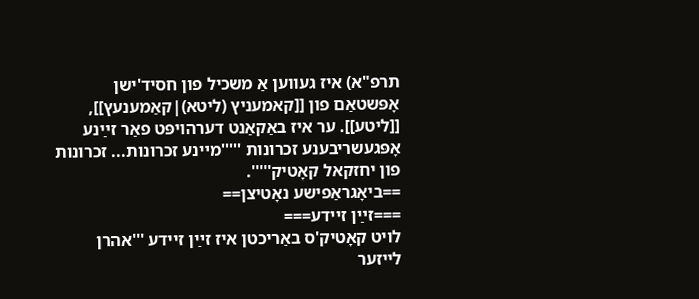תרפ"א) איז געווען אַ משכיל פון חסיד'ישן אָפּשטאַם פון [[קאמעניץ (ליטא)|קאַמענעץ]], [[ליטע]]. ער איז באַקאַנט דערהויפּט פאַר זײַנע אָפּגעשריבענע זכרונות '''''מײנע זכרונות... זכרונות פון יחזקאל קאָטיק'''''.
==ביאָגראַפישע נאָטיצן==
===זײַן זיידע===
לויט קאָטיק'ס באַריכטן איז זײַן זיידע '''אהרן לייזער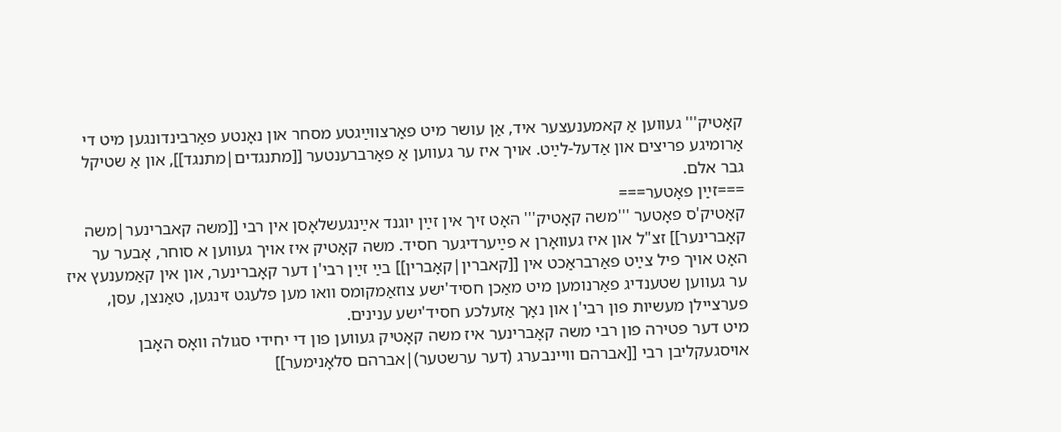קאָטיק''' געווען אַ קאמענעצער איד, אַן עושר מיט פאַרצווײַגטע מסחר און נאָנטע פאַרבינדונגען מיט די אַרומיגע פריצים און אַדעל-לײַט. אויך איז ער געווען אַ פאַרברענטער [[מתנגדים|מתנגד]], און אַ שטיקל גבר אלם.
===זײַן פאָטער===
קאָטיק'ס פאָטער '''משה קאָטיק''' האָט זיך אין זײַן יוגנד אײַנגעשלאָסן אין רבי [[משה קאברינער|משה קאָברינער]] זצ"ל און איז געוואָרן א פײַערדיגער חסיד. משה קאָטיק איז אויך געווען א סוחר, אָבער ער האָט אויך פיל צײַט פאַרבראַכט אין [[קאברין|קאָברין]] בײַ זײַן רבי'ן דער קאָברינער, און אין קאַמענעץ איז ער געווען שטענדיג פאַרנומען מיט מאַכן חסיד'ישע צוזאַמקומס וואו מען פלעגט זינגען, טאַנצן, עסן, פערציילן מעשיות פון רבי'ן און נאָך אַזעלכע חסיד'ישע ענינים.
מיט דער פטירה פון רבי משה קאָברינער איז משה קאָטיק געווען פון די יחידי סגולה וואָס האָבן אויסגעקליבן רבי [[אברהם וויינבערג (דער ערשטער)|אברהם סלאָנימער]]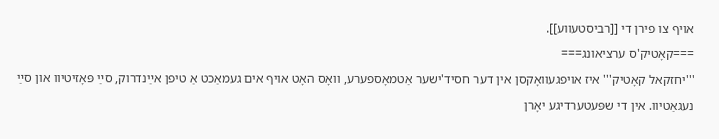אויף צו פירן די [[רביסטעווע]].
===קאָטיק'ס ערציאונג===
'''יחזקאל קאָטיק''' איז אויפגעוואָקסן אין דער חסיד'ישער אַטמאָספערע, וואָס האָט אויף אים געמאַכט אַ טיפן אײַנדרוק, סײַ פּאָזיטיוו און סײַ נעגאַטיוו. אין די שפּעטערדיגע יאָרן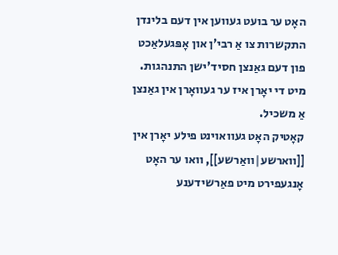האָט ער בועט געווען אין דעם בלינדן התקשרות צו אַ רבי'ן און אָפּגעלאַכט פון דעם גאַנצן חסיד'ישן התנהגות. מיט די יאָרן איז ער געוואָרן אין גאַנצן אַ משכיל.
קאָטיק האָט געוואוינט פילע יאָרן אין [[ווארשע|וואַרשע]], וואו ער האָט אָנגעפירט מיט פאַרשידענע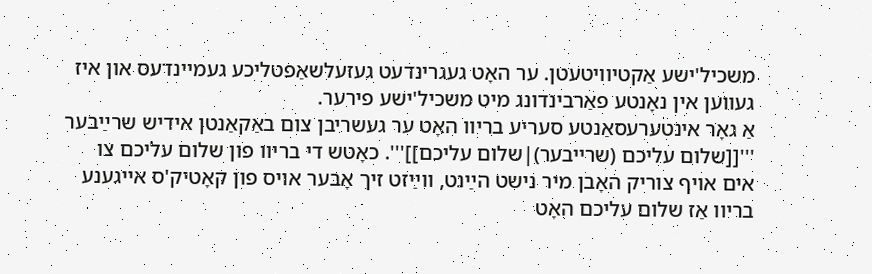משכיל'ישע אַקטיוויטעטן. ער האָט געגרינדעט געזעלשאַפטליכע געמיינדעס און איז געווען אין נאָנטע פאַרבינדונג מיט משכיל'ישע פירער.
אַ גאָר אינטערעסאַנטע סעריע בריוו האָט ער געשריבן צום באַקאַנטן אידיש שרײַבער '''[[שלום עליכם (שרייבער)|שלום עליכם]]'''. כאָטש די בריוו פון שלום עליכם צו אים אויף צוריק האָבן מיר נישט הײַנט, ווײַזט זיך אָבער אויס פון קאָטיק'ס אייגענע בריוו אַז שלום עליכם האָט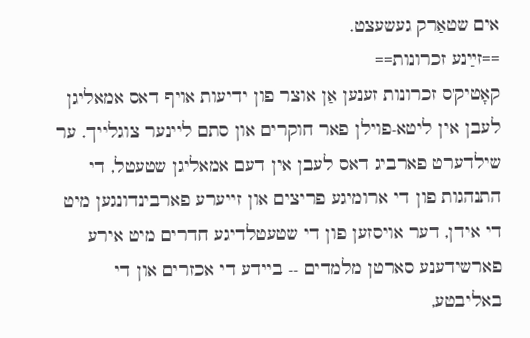אים שטאַרק געשעצט.
==זײַנע זכרונות==
קאָטיק'ס זכרונות זענען אַן אוצר פון ידיעות אויף דאס אמאליגן לעבן אין ליטא-פוילן פאר חוקרים און סתם ליינער צוגלייך. ער שילדערט פארביג דאס לעבן אין דעם אמאליגן שטעטל, די התנהגות פון די ארומיגע פריצים און זייערע פארבינדונגען מיט די אידן, דער אויסזען פון די שטעטלדיגע חדרים מיט אירע פארשידענע סארטן מלמדים -- ביידע די אכזרים און די באליבטע,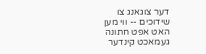דער צוגאנג צו שידוכים -- ווי מען האט אפט חתונה געמאכט קינדער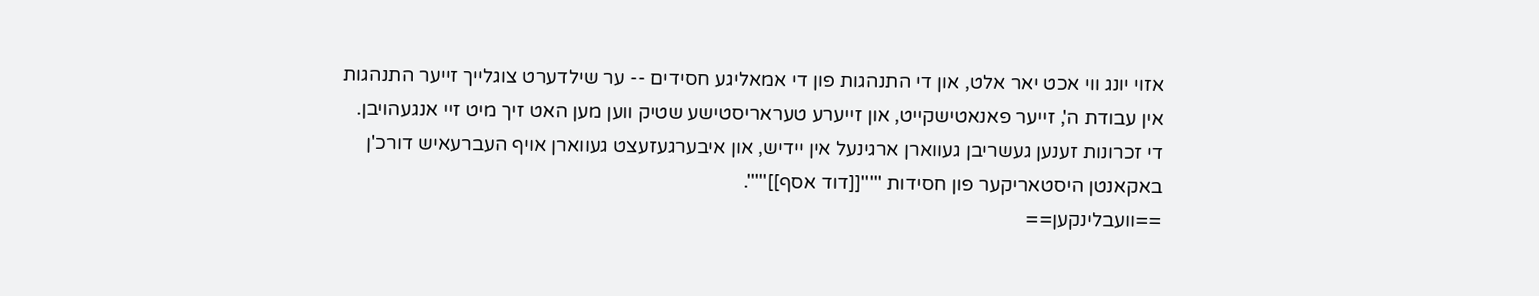אזוי יונג ווי אכט יאר אלט, און די התנהגות פון די אמאליגע חסידים -- ער שילדערט צוגלייך זייער התנהגות אין עבודת ה', זייער פאנאטישקייט, און זייערע טעראריסטישע שטיק ווען מען האט זיך מיט זיי אנגעהויבן.
די זכרונות זענען געשריבן געווארן ארגינעל אין יידיש, און איבערגעזעצט געווארן אויף העברעאיש דורכ'ן באקאנטן היסטאריקער פון חסידות '''''[[דוד אסף]]'''''.
==וועבלינקען==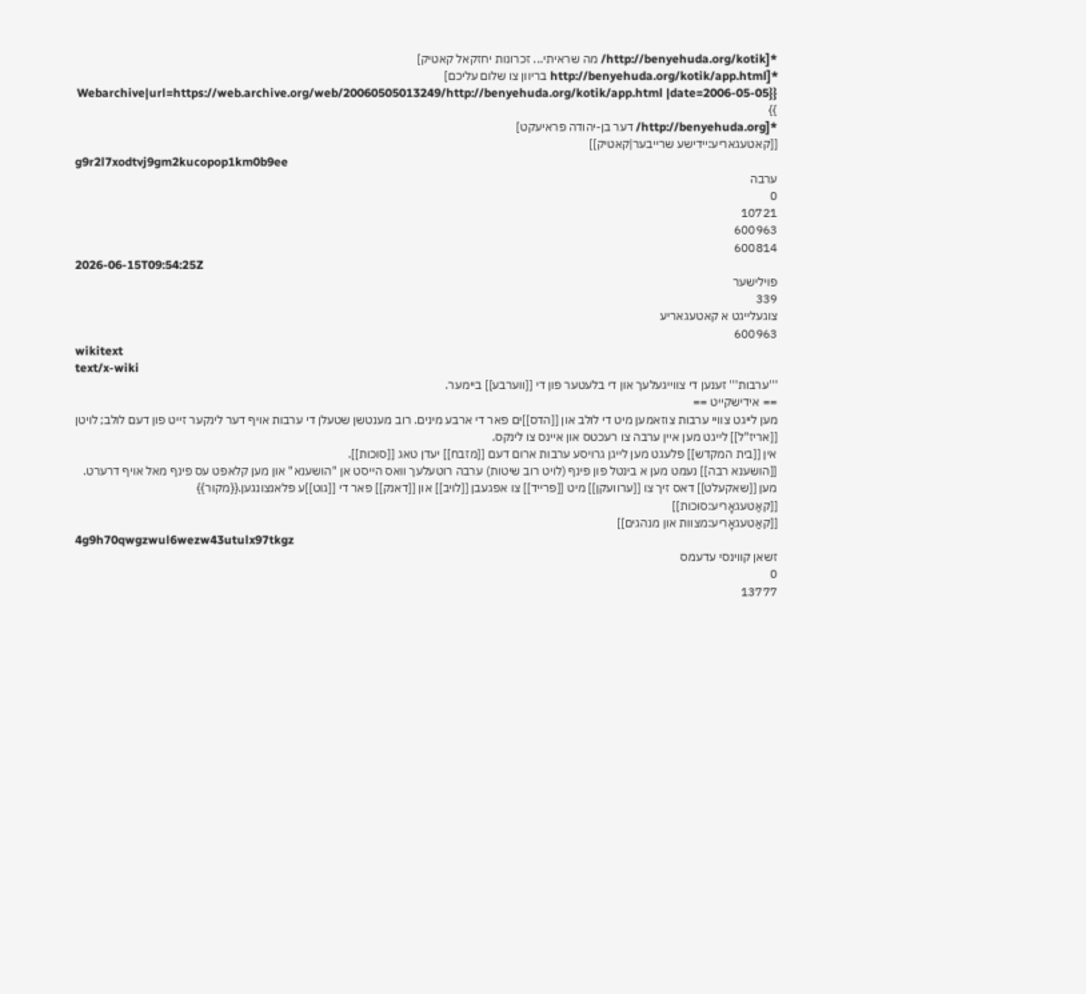*[http://benyehuda.org/kotik/ מה שראיתי... זכרונות יחזקאל קאטיק]
*[http://benyehuda.org/kotik/app.html בריוון צו שלום עליכם] {{Webarchive|url=https://web.archive.org/web/20060505013249/http://benyehuda.org/kotik/app.html |date=2006-05-05 }}
*[http://benyehuda.org/ דער בן-יהודה פראיעקט]
[[קאטעגאריע:יידישע שרייבער|קאטיק]]
g9r2l7xodtvj9gm2kucopop1km0b9ee
ערבה
0
10721
600963
600814
2026-06-15T09:54:25Z
פוילישער
339
צוגעלייגט א קאטעגאריע
600963
wikitext
text/x-wiki
'''ערבות''' זענען די צווייגעלעך און די בלעטער פון די [[ווערבע]] ביימער.
== אידישקייט ==
מען לייגט צוויי ערבות צוזאמען מיט די לולב און [[הדס]]ים פאר די ארבע מינים. רוב מענטשן שטעלן די ערבות אויף דער לינקער זייט פון דעם לולב; לויטן [[אריז"ל]] לייגט מען איין ערבה צו רעכטס און איינס צו לינקס.
אין [[בית המקדש]] פלעגט מען לייגן גרויסע ערבות ארום דעם [[מזבח]] יעדן טאג [[סוכות]].
[[הושענא רבה]] נעמט מען א בינטל פון פינף (לויט רוב שיטות) ערבה רוטעלעך וואס הייסט אן "הושענא" און מען קלאפט עס פינף מאל אויף דרערט.
מען [[שאקעלט]] דאס זיך צו [[ערוועקן]] מיט [[פרייד]] צו אפגעבן [[לויב]] און [[דאנק]] פאר די [[גוט]]ע פלאנצונגען.{{מקור}}
[[קאַטעגאָריע:סוכות]]
[[קאַטעגאָריע:מצוות און מנהגים]]
4g9h70qwgzwul6wezw43utulx97tkgz
זשאן קווינסי עדעמס
0
13777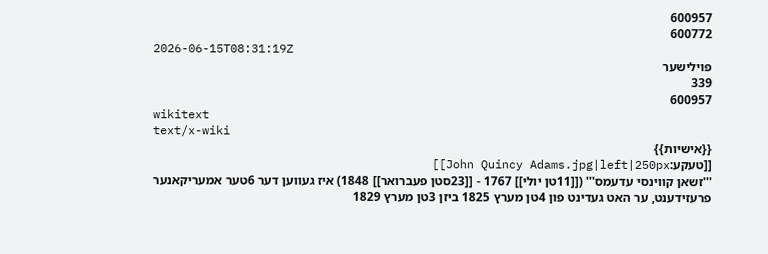600957
600772
2026-06-15T08:31:19Z
פוילישער
339
600957
wikitext
text/x-wiki
{{אישיות}}
[[טעקע:John Quincy Adams.jpg|left|250px]]
'''זשאן קווינסי עדעמס''' ([[11טן יולי]] 1767 - [[23סטן פעברואר]] 1848) איז געווען דער 6טער אמעריקאנער פרעזידענט, ער האט געדינט פון 4טן מערץ 1825 ביזן 3טן מערץ 1829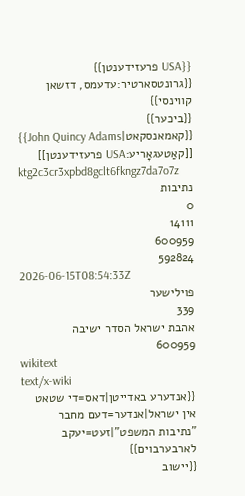{{USA פרעזידענטן}}
{{גרונטסארטיר:עדעמס, דזשאן קווינסי}}
{{ביכער}}
{{קאמאנסקאט|John Quincy Adams}}
[[קאַטעגאָריע:USA פרעזידענטן]]
ktg2c3cr3xpbd8gclt6fkngz7da7o7z
נתיבות
0
14111
600959
592824
2026-06-15T08:54:33Z
פוילישער
339
אהבת ישראל הסדר ישיבה
600959
wikitext
text/x-wiki
{{אנדערע באדייטן|דאס=די שטאט אין ישראל|אנדער=דעם מחבר "נתיבות המשפט"|זעט=יעקב לארבערבוים}}
{{יישוב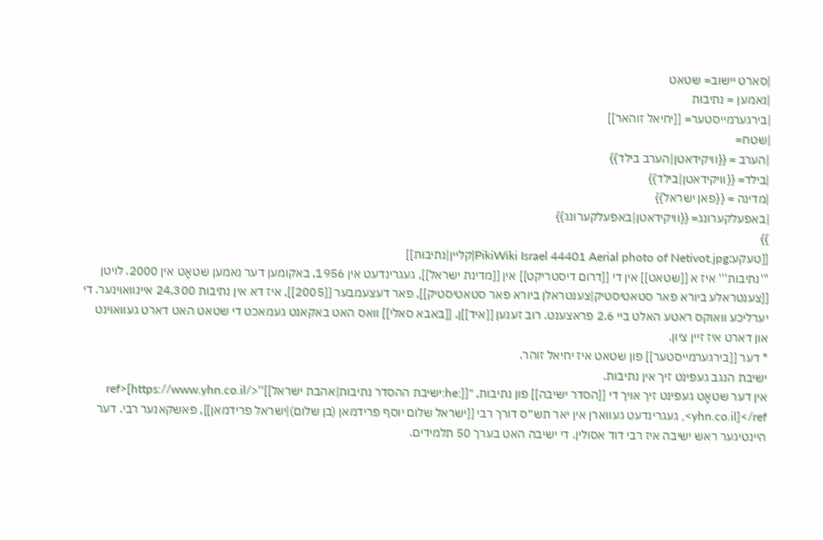|סארט יישוב= שטאט
|נאמען = נתיבות
|בירגערמייסטער= [[יחיאל זוהאר]]
|שטח=
|הערב = {{וויקידאטן|הערב בילד}}
|בילד= {{וויקידאטן|בילד}}
|מדינה = {{פאן ישראל}}
|באפעלקערונג= {{וויקידאטן|באפעלקערונג}}
}}
[[טעקע:PikiWiki Israel 44401 Aerial photo of Netivot.jpg|קליין|נתיבות]]
'''נתיבות''' איז א [[שטאט]] אין די [[דרום דיסטריקט]] אין [[מדינת ישראל]], געגרינדעט אין 1956, באקומען דער נאמען שטאָט אין 2000. לויטן [[צענטראלע ביורא פאר סטאטיסטיק|צענטראלן ביורא פאר סטאטיסטיק]], פאר דעצעמבער [[2005]], איז דא אין נתיבות 24,300 איינוואוינער. די יערליכע וואוקס ראטע האלט ביי 2.6 פראצענט. רוב זענען [[איד]]ן. [[באבא סאלי]] וואס האט באקאנט געמאכט די שטאט האט דארט געוואוינט און דארט איז זיין ציון.
* דער [[בירגערמייסטער]] פון שטאט איז יחיאל זוהר.
ישיבת הנגב געפינט זיך אין נתיבות.
אין דער שטאָט געפינט זיך אויך די [[הסדר ישיבה]] פון נתיבות, ''[[:he:ישיבת ההסדר נתיבות|אהבת ישראל]]''<ref>[https://www.yhn.co.il/ yhn.co.il]</ref>, געגרינדעט געווארן אין יאר תש״ס דורך רבי [[ישראל שלום יוסף פרידמאן (בן שלום)|ישראל פרידמאן]], פאשקאנער רבי. דער היינטיגער ראש ישיבה איז רבי דוד אסולין. די ישיבה האט בערך 50 תלמידים.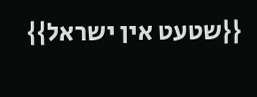{{שטעט אין ישראל}}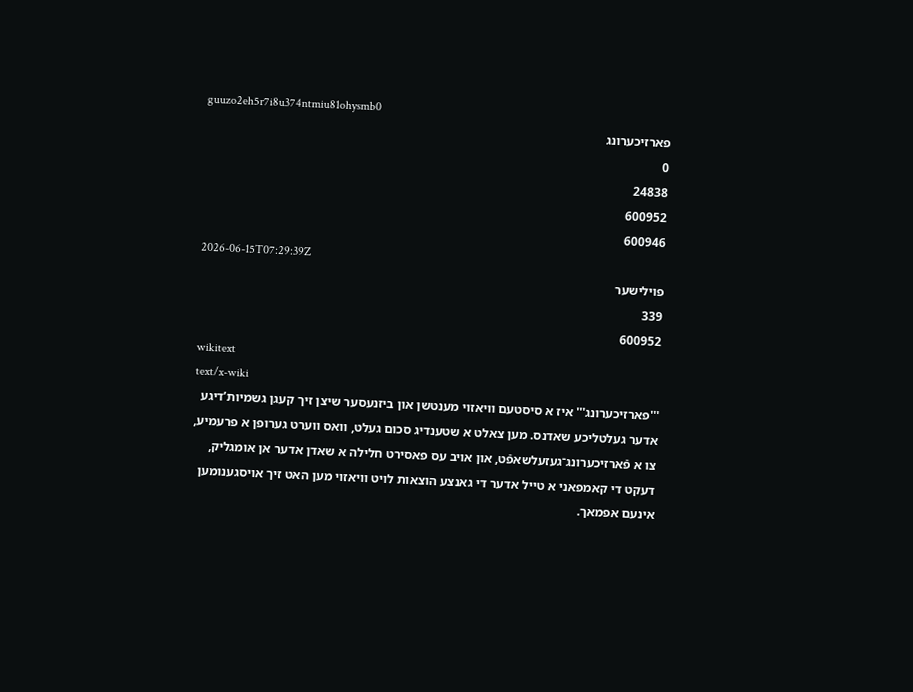guuzo2eh5r7i8u374ntmiu81ohysmb0
פארזיכערונג
0
24838
600952
600946
2026-06-15T07:29:39Z
פוילישער
339
600952
wikitext
text/x-wiki
'''פארזיכערונג''' איז א סיסטעם וויאזוי מענטשן און ביזנעסער שיצן זיך קעגן גשמיות’דיגע אדער געלטליכע שאדנס. מען צאלט א שטענדיג סכום געלט, וואס ווערט גערופן א פרעמיע, צו א פֿארזיכערונג־געזעלשאפֿט, און אויב עס פאסירט חלילה א שאדן אדער אן אומגליק, דעקט די קאמפאני א טייל אדער די גאנצע הוצאות לויט וויאזוי מען האט זיך אויסגענומען אינעם אפמאך.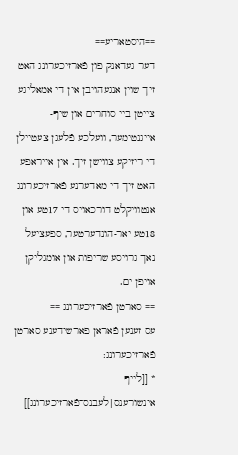==היסטאריע==
דער געדאנק פון פֿארזיכערונג האט זיך שוין אנגעהויבן אין די אמאליגע צייטן ביי סוחרים און שיף-אייגנטימער, וועלכע פֿלעגן צעטיילן די ריזיקע צווישן זיך. אין אייראפע האט זיך די מאדערנע פֿארזיכערונג אנטוויקלט דורכאויס די 17טע און 18טע יאר-הונדערטער, ספעציעל נאך גרויסע שריפות און אומגליקן אויפן ים.
== סארטן פֿארזיכערונג ==
עס זענען פֿאראן פארשידענע סארטן פֿארזיכערונג:
* [[לייף אינשורענס|לעבנס־פֿארזיכערונג]]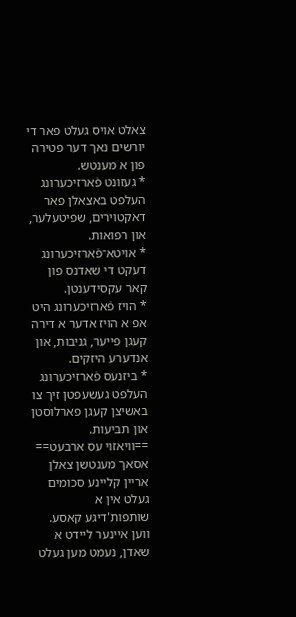צאלט אויס געלט פאר די יורשים נאך דער פטירה פון א מענטש.
* געזונט פֿארזיכערונג העלפט באצאלן פאר דאקטוירים, שפיטעלער, און רפואות.
* אויטא־פֿארזיכערונג דעקט די שאדנס פון קאר עקסידענטן.
* הויז פֿארזיכערונג היט אפ א הויז אדער א דירה קעגן פייער, גניבות, און אנדערע היזקים.
* ביזנעס פֿארזיכערונג העלפט געשעפטן זיך צו באשיצן קעגן פארלוסטן און תביעות.
==וויאזוי עס ארבעט==
אסאך מענטשן צאלן אריין קליינע סכומים געלט אין א שותפות'דיגע קאסע. ווען איינער ליידט א שאדן, נעמט מען געלט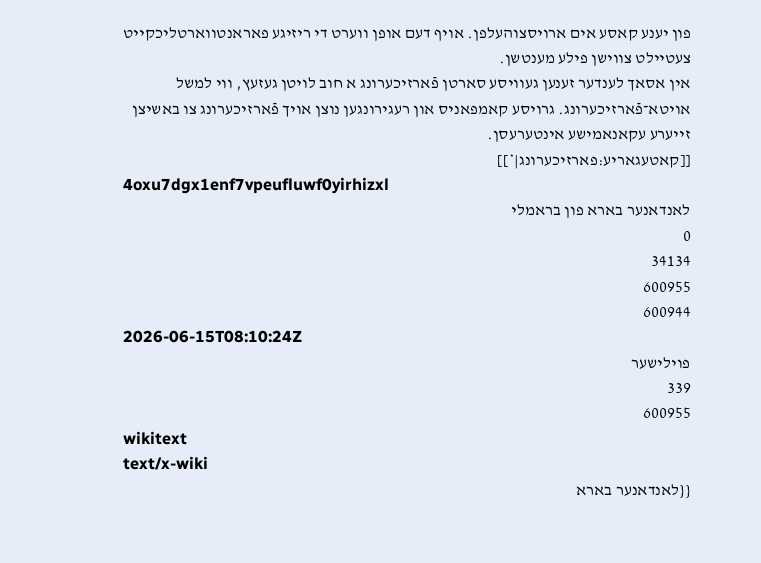פון יענע קאסע אים ארויסצוהעלפן. אויף דעם אופן ווערט די ריזיגע פאראנטווארטליכקייט צעטיילט צווישן פילע מענטשן.
אין אסאך לענדער זענען געוויסע סארטן פֿארזיכערונג א חוב לויטן געזעץ, ווי למשל אויטא־פֿארזיכערונג. גרויסע קאמפאניס און רעגירונגען נוצן אויך פֿארזיכערונג צו באשיצן זייערע עקאנאמישע אינטערעסן.
[[קאטעגאריע:פארזיכערונג|*]]
4oxu7dgx1enf7vpeufluwf0yirhizxl
לאנדאנער בארא פון בראמלי
0
34134
600955
600944
2026-06-15T08:10:24Z
פוילישער
339
600955
wikitext
text/x-wiki
{{לאנדאנער בארא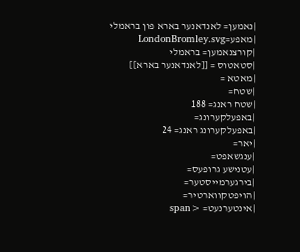|נאמען= לאנדאנער בארא פון בראמלי
|מאפע=LondonBromley.svg
|קורצנאמען= בראמלי
|סטאטוס = [[לאנדאנער בארא]]
|מאטא =
|שטח=
|שטח ראנג= 188
|באפעלקערונג=
|באפעלקערונג ראנג= 24
|יאר=
|ענגשאפט=
|עטנישע גרופעס=
|בירגערמייסטער=
|הויפטקווארטיר=
|אינטערנעט= <span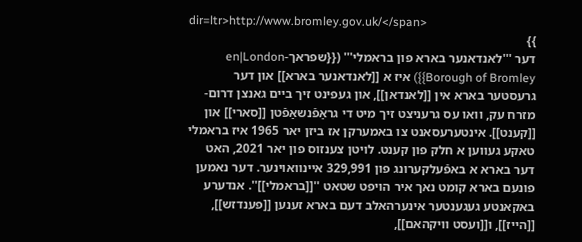dir=ltr>http://www.bromley.gov.uk/</span>
}}
דער '''לאנדאנער בארא פון בראמלי''' ({{שפראך-en|London Borough of Bromley}}) איז א [[לאנדאנער בארא]] און דער גרעסטער בארא אין [[לאנדאן]], און געפינט זיך ביים גאנצן דרום-מזרח עק, וואו עס גרעניצט זיך מיט די גראַפֿנשאַפֿטן [[סארי]] און [[קענט]]. אינטערעסאנט צו באמערקן אז ביזן יאר 1965 איז בראמלי טאקע געווען א חלק פון קענט. לויטן צענזוס פון יאר 2021, האט דער בארא א באפֿעלקערונג פון 329,991 איינוואוינער. דער נאמען פונעם בארא קומט נאך איר הויפט שטאט ''[[בראמלי]]''. אנדערע באקאנטע געגענטער אינערהאלב דעם בארא זענען [[פענדזש]], [[הייז]], ו[[ועסט וויקהאם]],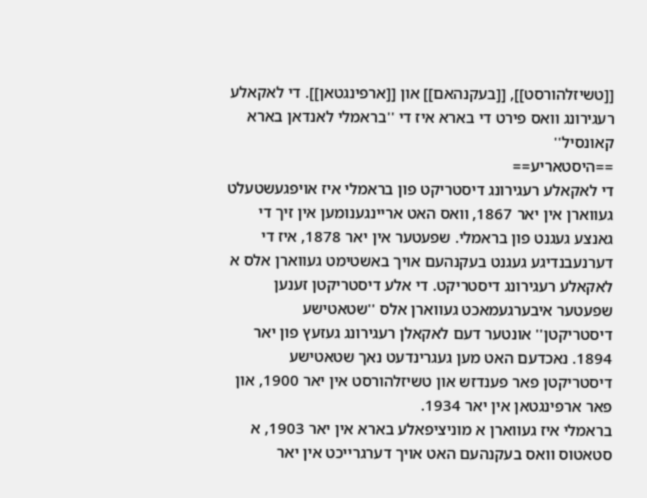[[טשיזלהורסט]], [[בעקנהאם]] און [[ארפינגטאן]]. די לאקאלע רעגירונג וואס פירט די בארא איז די ''בראמלי לאנדאן בארא קאונסיל''
==היסטאריע==
די לאקאלע רעגירונג דיסטריקט פון בראמלי איז אויפגעשטעלט געווארן אין יאר 1867, וואס האט אריינגענומען אין זיך די גאנצע געגנט פון בראמלי. שפעטער אין יאר 1878, איז די דערנעבנדיגע געגנט בעקנהעם אויך באשטימט געווארן אלס א לאקאלע רעגירונג דיסטריקט. די אלע דיסטריקטן זענען שפעטער איבערגעמאכט געווארן אלס ''שטאטישע דיסטריקטן'' אונטער דעם לאקאלן רעגירונג געזעץ פון יאר 1894. נאכדעם האט מען געגרינדעט נאך שטאטישע דיסטריקטן פאר פענדזש און טשיזלהורסט אין יאר 1900, און פאר ארפינגטאן אין יאר 1934.
בראמלי איז געווארן א מוניציפאלע בארא אין יאר 1903, א סטאטוס וואס בעקנהעם האט אויך דערגרייכט אין יאר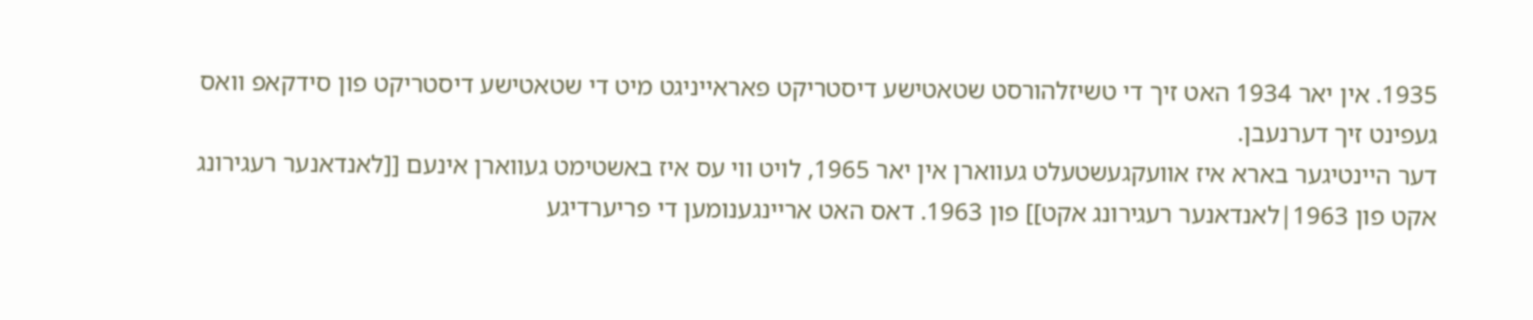1935. אין יאר 1934 האט זיך די טשיזלהורסט שטאטישע דיסטריקט פאראייניגט מיט די שטאטישע דיסטריקט פון סידקאפ וואס געפינט זיך דערנעבן.
דער היינטיגער בארא איז אוועקגעשטעלט געווארן אין יאר 1965, לויט ווי עס איז באשטימט געווארן אינעם [[לאנדאנער רעגירונג אקט פון 1963|לאנדאנער רעגירונג אקט]] פון 1963. דאס האט אריינגענומען די פריערדיגע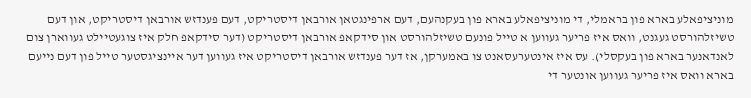מוניציפאלע בארא פון בראמלי, די מוניציפאלע בארא פון בעקנהעם, דעם ארפינגטאן אורבאן דיסטריקט, דעם פענדזש אורבאן דיסטריקט, און דעם טשיזלהורסט געגנט, וואס איז פריער געווען א טייל פונעם טשיזלהורסט און סידקאפ אורבאן דיסטריקט (דער סידקאפ חלק איז צוגעטיילט געווארן צום לאנדאנער בארא פון בעקסלי). עס איז אינטערעסאנט צו באמערקן, אז דער פענדזש אורבאן דיסטריקט איז געווען דער איינציגסטער טייל פון דעם נייעם בארא וואס איז פריער געווען אונטער די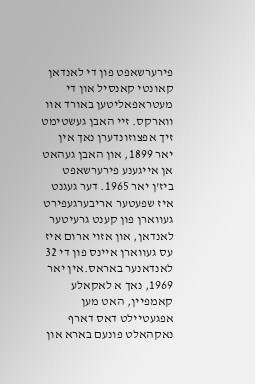פירערשאפט פון די לאנדאן קאונטי קאנסיל און די מעטראפאליטען באורד אוו ווארקס. זיי האבן געשטימט זיך אפצוזונדערן נאך אין יאר 1899, און האבן געהאט אן אייגענע פירערשאפט ביז'ן יאר 1965. דער געגנט איז שפעטער אריבערגעפירט געווארן פון קענט גרעיטער לאנדאן, און אזוי ארום איז עס געווארן איינס פון די 32 לאנדאנער באראס.אין יאר 1969, נאך א לאקאלע קאמפיין, האט מען אפגעטיילט דאס דארף נאקהאלט פונעם בארא און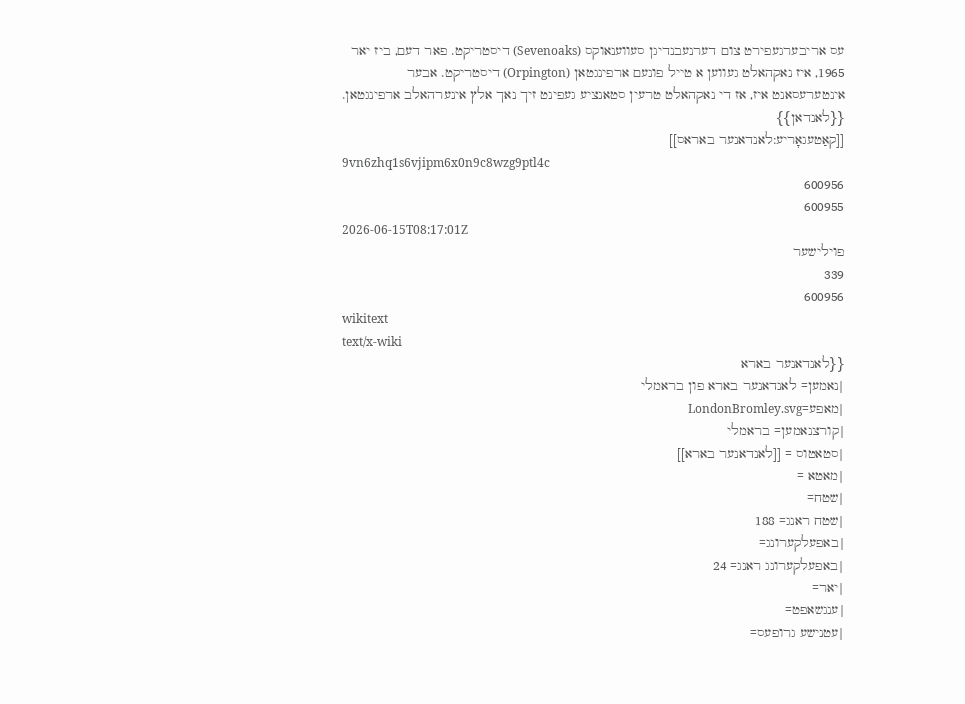עס אריבערגעפירט צום דערנעבנדיגן סעווענאוקס (Sevenoaks) דיסטריקט. פאר דעם, ביז יאר 1965, איז נאקהאלט געווען א טייל פונעם ארפינגטאן (Orpington) דיסטריקט. אבער אינטערעסאנט איז, אז די נאקהאלט טרעין סטאנציע געפינט זיך נאך אלץ אינערהאלב ארפינגטאן.
{{לאנדאן}}
[[קאַטעגאָריע:לאנדאנער באראס]]
9vn6zhq1s6vjipm6x0n9c8wzg9ptl4c
600956
600955
2026-06-15T08:17:01Z
פוילישער
339
600956
wikitext
text/x-wiki
{{לאנדאנער בארא
|נאמען= לאנדאנער בארא פון בראמלי
|מאפע=LondonBromley.svg
|קורצנאמען= בראמלי
|סטאטוס = [[לאנדאנער בארא]]
|מאטא =
|שטח=
|שטח ראנג= 188
|באפעלקערונג=
|באפעלקערונג ראנג= 24
|יאר=
|ענגשאפט=
|עטנישע גרופעס=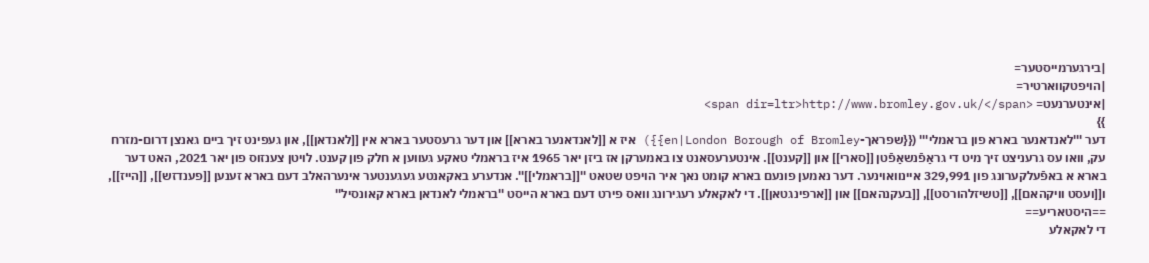|בירגערמייסטער=
|הויפטקווארטיר=
|אינטערנעט= <span dir=ltr>http://www.bromley.gov.uk/</span>
}}
דער '''לאנדאנער בארא פון בראמלי''' ({{שפראך-en|London Borough of Bromley}}) איז א [[לאנדאנער בארא]] און דער גרעסטער בארא אין [[לאנדאן]], און געפינט זיך ביים גאנצן דרום-מזרח עק, וואו עס גרעניצט זיך מיט די גראַפֿנשאַפֿטן [[סארי]] און [[קענט]]. אינטערעסאנט צו באמערקן אז ביזן יאר 1965 איז בראמלי טאקע געווען א חלק פון קענט. לויטן צענזוס פון יאר 2021, האט דער בארא א באפֿעלקערונג פון 329,991 איינוואוינער. דער נאמען פונעם בארא קומט נאך איר הויפט שטאט ''[[בראמלי]]''. אנדערע באקאנטע געגענטער אינערהאלב דעם בארא זענען [[פענדזש]], [[הייז]], ו[[ועסט וויקהאם]], [[טשיזלהורסט]], [[בעקנהאם]] און [[ארפינגטאן]]. די לאקאלע רעגירונג וואס פירט דעם בארא הייסט ''בראמלי לאנדאן בארא קאונסיל''
==היסטאריע==
די לאקאלע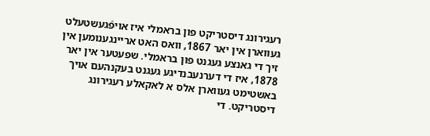רעגירונג דיסטריקט פון בראמלי איז אויפֿגעשטעלט געווארן אין יאר 1867, וואס האט אריינגענומען אין זיך די גאנצע געגנט פון בראמלי. שפעטער אין יאר 1878, איז די דערנעבנדיגע געגנט בעקנהעם אויך באשטימט געווארן אלס א לאקאלע רעגירונג דיסטריקט. די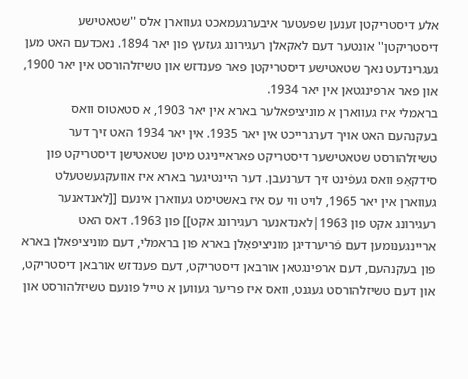אלע דיסטריקטן זענען שפעטער איבערגעמאכט געווארן אלס ''שטאטישע דיסטריקטן'' אונטער דעם לאקאלן רעגירונג געזעץ פון יאר 1894. נאכדעם האט מען געגרינדעט נאך שטאטישע דיסטריקטן פאר פענדזש און טשיזלהורסט אין יאר 1900, און פאר ארפינגטאן אין יאר 1934.
בראמלי איז געווארן א מוניציפאלער בארא אין יאר 1903, א סטאטוס וואס בעקנהעם האט אויך דערגרייכט אין יאר 1935. אין יאר 1934 האט זיך דער טשיזלהורסט שטאטישער דיסטריקט פאראייניגט מיטן שטאטישן דיסטריקט פון סידקאַפ וואס געפֿינט זיך דערנעבן. דער היינטיגער בארא איז אוועקגעשטעלט געווארן אין יאר 1965, לויט ווי עס איז באשטימט געווארן אינעם [[לאנדאנער רעגירונג אקט פון 1963|לאנדאנער רעגירונג אקט]] פון 1963. דאס האט אריינגענומען דעם פֿריערדיגן מוניציפאַלן בארא פון בראמלי, דעם מוניציפאלן בארא פון בעקנהעם, דעם ארפינגטאן אורבאן דיסטריקט, דעם פענדזש אורבאן דיסטריקט, און דעם טשיזלהורסט געגנט, וואס איז פריער געווען א טייל פונעם טשיזלהורסט און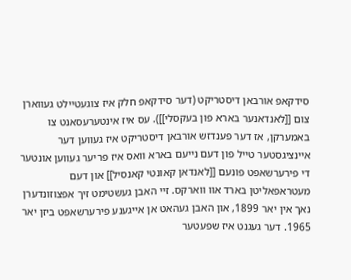סידקאפ אורבאן דיסטריקט (דער סידקאפ חלק איז צוגעטיילט געווארן צום [[לאנדאנער בארא פון בעקסלי]]). עס איז אינטערעסאנט צו באמערקן, אז דער פענדזש אורבאן דיסטריקט איז געווען דער איינציגסטער טייל פון דעם נייעם בארא וואס איז פריער געווען אונטער די פירערשאפט פונעם [[לאנדאן קאונטי קאנסיל]] און דעם מעטראפאליטן בארד אוו ווארקס. זיי האבן געשטימט זיך אפצוזונדערן נאך אין יאר 1899, און האבן געהאט אן אייגענע פירערשאפט ביזן יאר 1965. דער געגנט איז שפעטער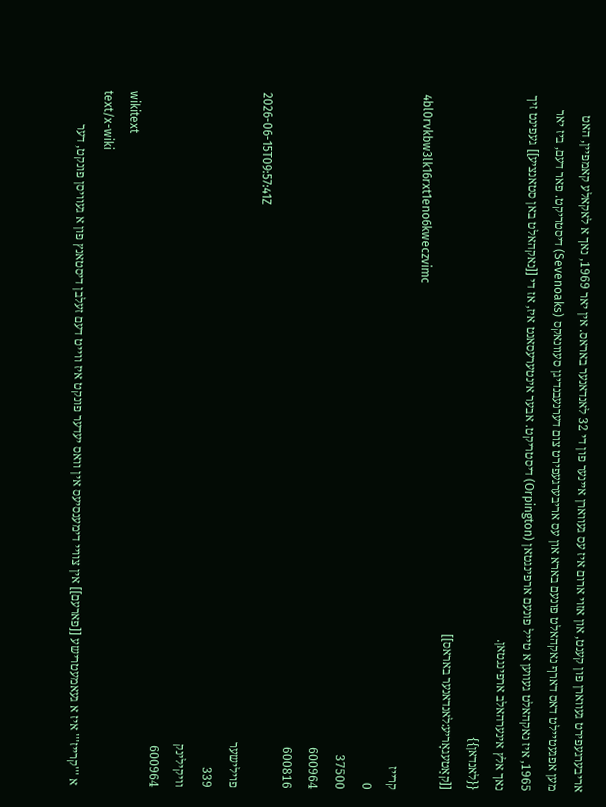אריבערגעפירט געווארן פון קענט, און אזוי ארום איז עס געווארן איינער פון די 32 לאנדאנער באראס. אין יאר 1969, נאך א לאקאלע קאמפיין, האט מען אפגעטיילט דאס דארף נאקהאלט פונעם בארא און עס אריבערגעפירט צום דערנעבנדיגן סעוונאקס (Sevenoaks) דיסטריקט. פאר דעם, ביז יאר 1965, איז נאקהאלט געווען א טייל פונעם ארפינגטאן (Orpington) דיסטריקט. אבער אינטערעסאנט איז, אז די [[נאקהאלט באן סטאנציע]] געפינט זיך נאך אלץ אינערהאלב ארפינגטאן.
{{לאנדאן}}
[[קאַטעגאָריע:לאנדאנער באראס]]
4bl0rvkbw3lk16rxt1eno6kweczvimc
קרייז
0
37500
600964
600816
2026-06-15T09:57:41Z
פוילישער
339
וויקילינק
600964
wikitext
text/x-wiki
א '''קרייז''' איז א געאמעטרישע [[פארעם]] אין צוויי דימענסיעס אין וואס יעדער פונקט איז ווייט דעם זעלבן דיסטאנץ פון א געוויסן פונקט, דער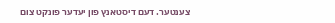צענטער. דעם דיסטאנץ פון יעדער פונקט צום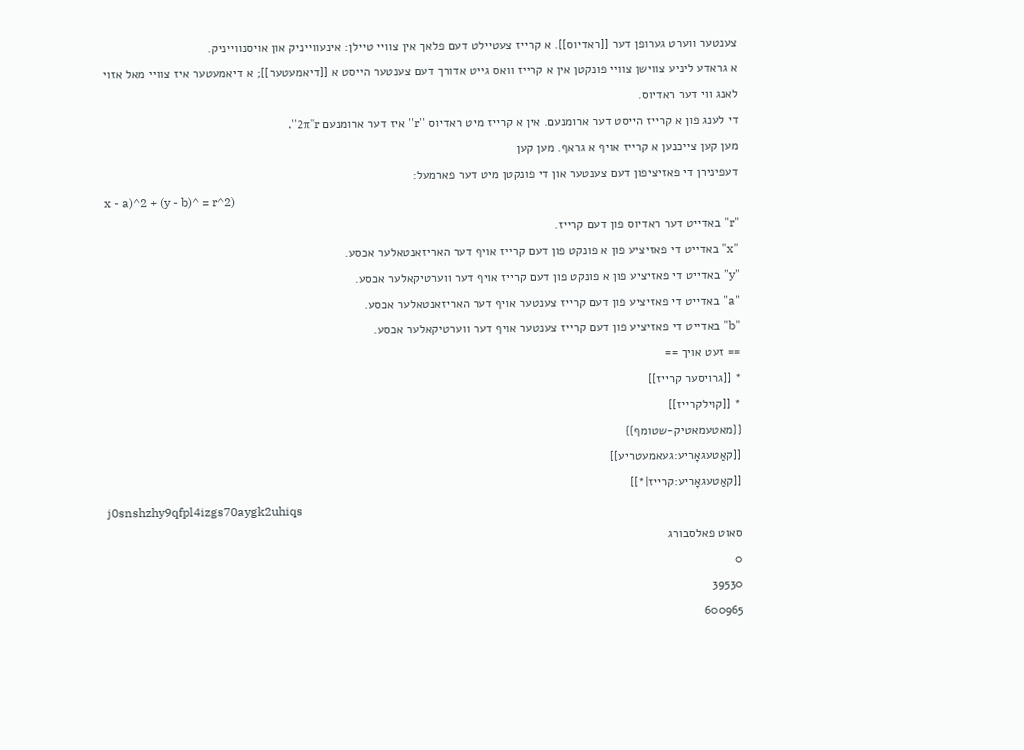צענטער ווערט גערופן דער [[ראדיוס]]. א קרייז צעטיילט דעם פלאך אין צוויי טיילן: אינעווייניק און אויסנווייניק.
א גראדע ליניע צווישן צוויי פונקטן אין א קרייז וואס גייט אדורך דעם צענטער הייסט א [[דיאמעטער]]; א דיאמעטער איז צוויי מאל אזוי לאנג ווי דער ראדיוס.
די לענג פון א קרייז הייסט דער ארומנעם. אין א קרייז מיט ראדיוס ''r'' איז דער ארומנעם 2π''r''.
מען קען צייכנען א קרייז אויף א גראף. מען קען
דעפינירן די פאזיציפון דעם צענטער און די פונקטן מיט דער פארמעל:
x - a)^2 + (y - b)^ = r^2)
"r" באדייט דער ראדיוס פון דעם קרייז.
"x" באדייט די פאזיציע פון א פונקט פון דעם קרייז אויף דער האריזאנטאלער אכסע.
"y" באדייט די פאזיציע פון א פונקט פון דעם קרייז אויף דער ווערטיקאלער אכסע.
"a" באדייט די פאזיציע פון דעם קרייז צענטער אויף דער האריזאנטאלער אכסע.
"b" באדייט די פאזיציע פון דעם קרייז צענטער אויף דער ווערטיקאלער אכסע.
== זעט אויך ==
* [[גרויסער קרייז]]
* [[קוילקרייז]]
{{מאטעמאטיק-שטומף}}
[[קאַטעגאָריע:געאמעטריע]]
[[קאַטעגאָריע:קרייז|*]]
j0snshzhy9qfpl4izgs70aygk2uhiqs
סאוט פאלסבורג
0
39530
600965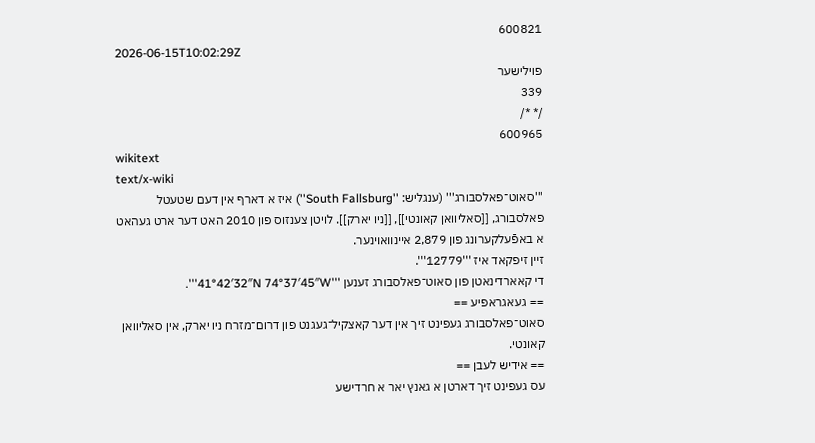600821
2026-06-15T10:02:29Z
פוילישער
339
/* */
600965
wikitext
text/x-wiki
'''סאוט־פאלסבורג''' (ענגליש: ''South Fallsburg'') איז א דארף אין דעם שטעטל פאלסבורג, [[סאליוואן קאונטי]], [[ניו יארק]]. לויטן צענזוס פון 2010 האט דער ארט געהאט א באפֿעלקערונג פון 2,879 איינוואוינער.
זיין זיפקאד איז '''12779'''.
די קאארדינאטן פון סאוט־פאלסבורג זענען '''41°42′32″N 74°37′45″W'''.
== געאגראפיע ==
סאוט־פאלסבורג געפינט זיך אין דער קאצקיל־געגנט פון דרום־מזרח ניו יארק, אין סאליוואן קאונטי.
== אידיש לעבן ==
עס געפינט זיך דארטן א גאנץ יאר א חרדישע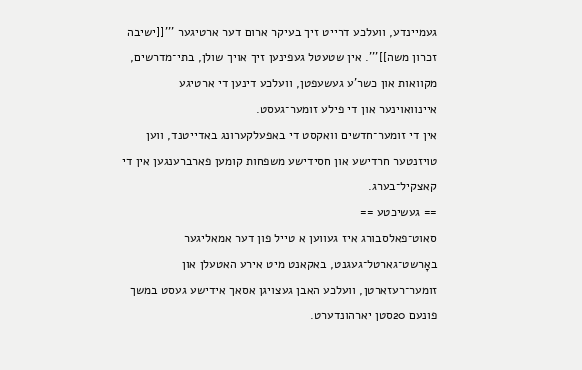געמיינדע, וועלכע דרייט זיך בעיקר ארום דער ארטיגער '''[[ישיבה זכרון משה]]'''. אין שטעטל געפינען זיך אויך שולן, בתי־מדרשים, מקוואות און כשר'ע געשעפטן, וועלכע דינען די ארטיגע איינוואוינער און די פילע זומער־געסט.
אין די זומער־חדשים וואקסט די באפעלקערונג באדייטנד, ווען טויזנטער חרדישע און חסידישע משפחות קומען פארברענגען אין די קאצקיל־בערג.
== געשיכטע ==
סאוט־פאלסבורג איז געווען א טייל פון דער אמאליגער באָרשט־גארטל־געגנט, באקאנט מיט אירע האטעלן און זומער־רעזארטן, וועלכע האבן געצויגן אסאך אידישע געסט במשך פונעם 20סטן יארהונדערט.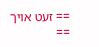== זעט אויך ==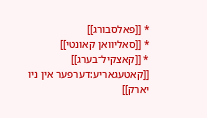* [[פאלסבורג]]
* [[סאליוואן קאונטי]]
* [[קאצקיל־בערג]]
[[קאטעגאריע:דערפער אין ניו יארק]]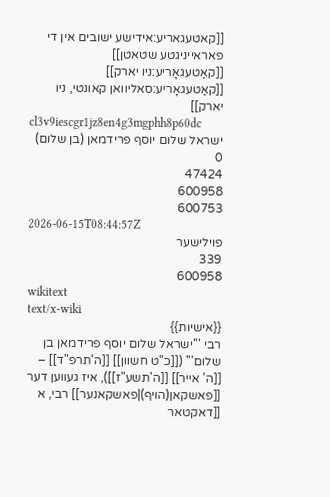[[קאטעגאריע:אידישע ישובים אין די פאראייניגטע שטאטן]]
[[קאַטעגאָריע:ניו יארק]]
[[קאַטעגאָריע:סאליוואן קאונטי, ניו יארק]]
cl3v9iescgr1jz8en4g3mgphh8p60dc
ישראל שלום יוסף פרידמאן (בן שלום)
0
47424
600958
600753
2026-06-15T08:44:57Z
פוילישער
339
600958
wikitext
text/x-wiki
{{אישיות}}
רבי '''ישראל שלום יוסף פרידמאן בן שלום''' ([[כ"ט חשוון]] [[ה'תרפ"ד]] – [[ה' אייר]] [[ה'תשע"ז]]), איז געווען דער [[פאשקאן(הויף)|פאשקאנער]] רבי, א [[דאקטאר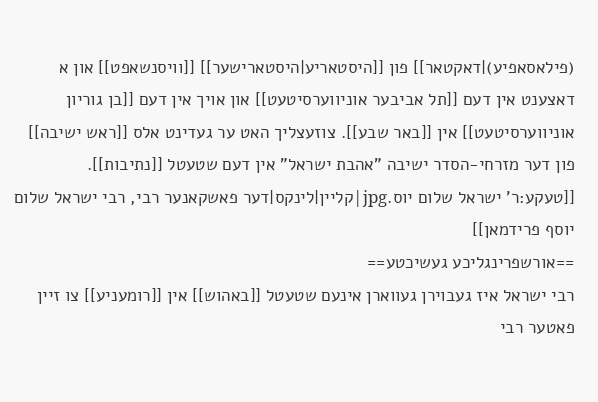(פילאסאפיע)|דאקטאר]] פון [[היסטאריע|היסטארישער]] [[וויסנשאפט]] און א דאצענט אין דעם [[תל אביבער אוניווערסיטעט]] און אויך אין דעם [[בן גוריון אוניווערסיטעט]] אין [[באר שבע]]. צוזעצליך האט ער געדינט אלס [[ראש ישיבה]] פון דער מזרחי-הסדר ישיבה "אהבת ישראל" אין דעם שטעטל [[נתיבות]].
[[טעקע:ר' ישראל שלום יוס.jpg|קליין|לינקס|דער פאשקאנער רבי, רבי ישראל שלום יוסף פרידמאן]]
==אורשפרינגליכע געשיכטע==
רבי ישראל איז געבוירן געווארן אינעם שטעטל [[באהוש]] אין [[רומעניע]] צו זיין פאטער רבי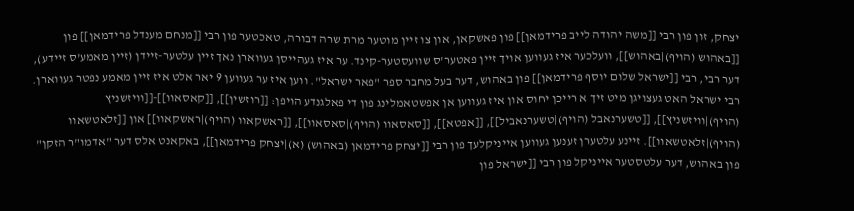יצחק, זון פון רבי [[משה יהודה לייב פרידמאן]] פון פאשקאן, און צו זיין מוטער מרת שרה דבורה, טאכטער פון רבי [[מנחם מענדל פרידמאן]] פון [[באהוש (הויף)|באהוש]], וועלכער איז געווען אויך זיין פאטער'ס שוועסטער-קינד. ער איז געהייסן געווארן נאך זיין עלטער-זיידן (זיין מאמע'ס זיידע), דער רבי, רבי [[ישראל שלום יוסף פרידמאן]] פון באהוש, דער בעל מחבר ספר "פאר ישראל". ווען איז ער געווען 9 יאר אלט איז זיין מאמע נפטר געווארן. רבי ישראל האט געצויגן מיט זיך א רייכן יחוס און איז געווען אן אפשטאמלינג פון די פאלגנדע הויפן: [[רוזשין]], [[קאסאוו]]-[[וויזשניץ (הויף)|וויזשניץ]], [[טשערנאבל (הויף)|טשערנאביל]], [[אפטא]], [[סאסאוו (הויף)|סאסאוו]], [[ראשקאוו (הויף)|ראשקאוו]] און [[זלאטשאוו (הויף)|זלאטשאוו]]. זיינע עלטערן זענען געווען אייניקלעך פון רבי [[יצחק פרידמאן (באהוש) (א)|יצחק פרידמאן]], באקאנט אלס דער "אדמו"ר הזקן" פון באהוש, דער עלטסטער אייניקל פון רבי [[ישראל פון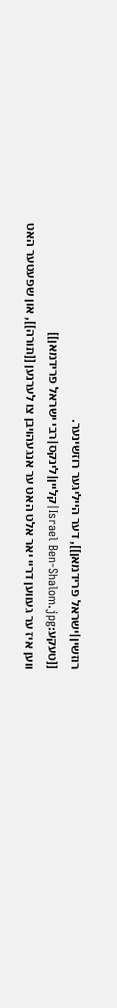רוזשין|ישראל פרידמאן]], דער הייליגער רוזשינער.
[[טעקע:Israel Ben-Shalom.jpg|קליין|לינקס|רבי ישראל פרידמאן]]
ווען איז ער געווען דריי יאר אלט האט ער אנגעהויבן צו לערנען [[תורה]], און שפעטער האט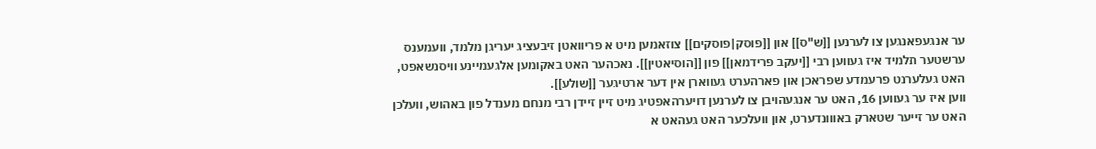ער אנגעפאנגען צו לערנען [[ש"ס]] און [[פוסק|פוסקים]] צוזאמען מיט א פריוואטן זיבעציג יעריגן מלמד, וועמענס ערשטער תלמיד איז געווען רבי [[יעקב פרידמאן]] פון [[הוסיאטין]]. נאכהער האט באקומען אלגעמיינע וויסנשאפט, האט געלערנט פרעמדע שפראכן און פארהערט געווארן אין דער ארטיגער [[שולע]].
ווען איז ער געווען 16, האט ער אנגעהויבן צו לערנען דויערהאפטיג מיט זיין זיידן רבי מנחם מענדל פון באהוש, וועלכן האט ער זייער שטארק באווונדערט, און וועלכער האט געהאט א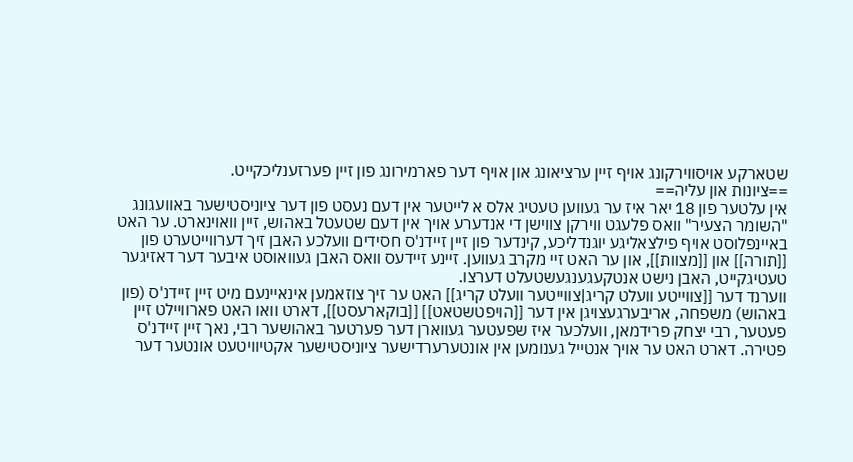שטארקע אויסווירקונג אויף זיין ערציאונג און אויף דער פארמירונג פון זיין פערזענליכקייט.
==ציונות און עליה==
אין עלטער פון 18 יאר איז ער געווען טעטיג אלס א לייטער אין דעם נעסט פון דער ציוניסטישער באוועגונג "השומר הצעיר" וואס פלעגט ווירקן צווישן די אנדערע אויך אין דעם שטעטל באהוש, זיין וואוינארט. ער האט באיינפלוסט אויף פילצאליגע יוגנדליכע, קינדער פון זיין זיידנ'ס חסידים וועלכע האבן זיך דערווייטערט פון [[תורה]] און [[מצוות]], און ער האט זיי מקרב געווען. זיינע זיידעס וואס האבן געוואוסט איבער דער דאזיגער טעטיגקייט, האבן נישט אנטקעגענגעשטעלט דערצו.
ווערנד דער [[צווייטע וועלט קריג|צווייטער וועלט קריג]] האט ער זיך צוזאמען אינאיינעם מיט זיין זיידנ'ס (פון באהוש) משפחה, אריבערגעצויגן אין דער [[הויפטשטאט]] [[בוקארעסט]], דארט וואו האט פארוויילט זיין פעטער, רבי יצחק פרידמאן, וועלכער איז שפעטער געווארן דער פערטער באהושער רבי, נאך זיין זיידנ'ס פטירה. דארט האט ער אויך אנטייל גענומען אין אונטערערדישער ציוניסטישער אקטיוויטעט אונטער דער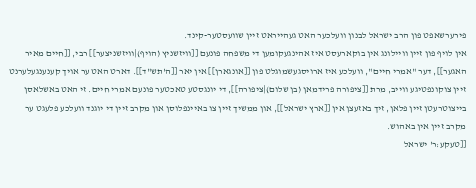פירערשאפט פון הרב ישראל לבנון וועלכער האט געהייראט זיין שוועסטער-קינד.
אין לויף פון זיין וויילונג אין בוקארעסט איז אהינגעקומען די משפחה פונעם [[וויזשניץ (הויף)|וויזשניצער]] רבי, [[חיים מאיר האגער]], דער "אמרי חיים", וועלכע איז ארויסגעשמוגלט פון [[אונגארן]] אין יאר [[ה'תש"ד]]. דארט האט ער אויך קענענגעלערנט זיין צוקונפטיגע ווייב, מרת [[ציפורה פרידמאן (בן שלום)|ציפורה]], די יונגסטע טאכטער פונעם אמרי חיים. זי האט באשלאסן בייצוטרעטן זיין פלאן, זיך באזעצן אין [[ארץ ישראל]], און ממשיך זיין צו באיינפלוסן און מקרב זיין די יוגנד וועלכע פלעגט ער מקרב זיין אין באהוש.
[[טעקע:ר' ישראל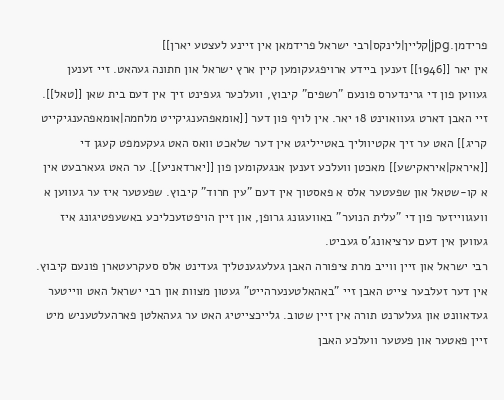פרידמן.jpg|קליין|לינקס|רבי ישראל פרידמאן אין זיינע לעצטע יארן]]
אין יאר [[1946]] זענען ביידע ארויפגעקומען קיין ארץ ישראל און חתונה געהאט. זיי זענען געווען פון די גרינדערס פונעם "רשפים" קיבוץ, וועלכער געפינט זיך אין דעם בית שאן [[טאל]]. זיי האבן דארט געוואוינט 18 יאר. אין לויף פון דער [[אומאפהענגיקייט מלחמה|אומאפהענגיקייט קריג]] האט ער זיך אקטיווליך באטייליגט אין דער שלאכט וואס האט געקעמפט קעגן די [[איראק|איראקישע]] מאכטן וועלכע זענען אנגעקומען פון [[יארדאניע]]. ער האט געארבעט אין א קו-שטאל און שפעטער אלס א פאסטוך אין דעם "עין חרוד" קיבוץ. שפעטער איז ער געווען א וועגווייזער פון די "עלית הנוער" באוועגונג גרופן, און זיין הויפטזעכליכע באשעפטיגונג איז געווען אין דעם ערציאונג'ס געביט.
רבי ישראל און זיין ווייב מרת ציפורה האבן געלעגענטליך געדינט אלס סעקרעטארן פונעם קיבוץ. אין דער זעלבער צייט האבן זיי "באהאלטענערהייט" געטון מצוות און רבי ישראל האט ווייטער געדאוונט און געלערנט תורה אין זיין שטוב. גלייכצייטיג האט ער געהאלטן פארהעלטעניש מיט זיין פאטער און פעטער וועלכע האבן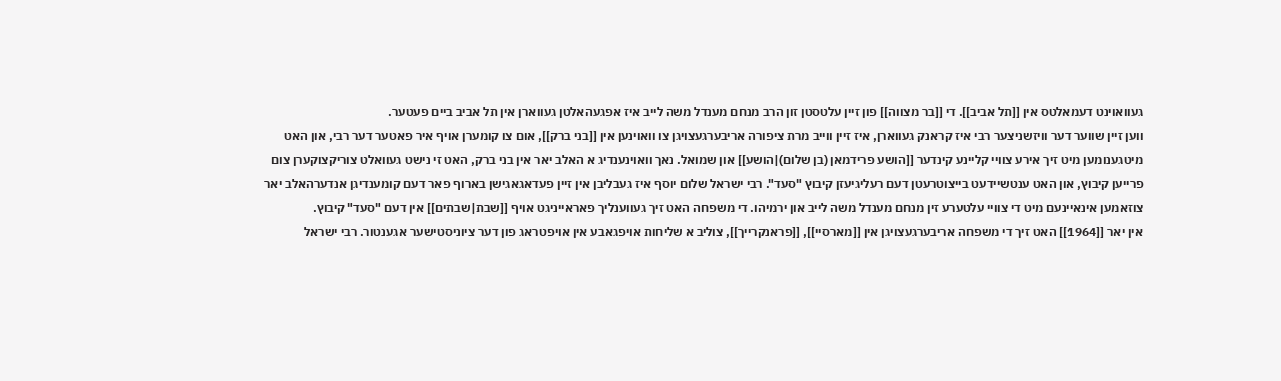געוואוינט דעמאלטס אין [[תל אביב]]. די [[בר מצווה]] פון זיין עלטסטן זון הרב מנחם מענדל משה לייב איז אפגעהאלטן געווארן אין תל אביב ביים פעטער.
ווען זיין שווער דער וויזשניצער רבי איז קראנק געווארן, איז זיין ווייב מרת ציפורה אריבערגעצויגן צו וואוינען אין [[בני ברק]], אום צו קומערן אויף איר פאטער דער רבי, און האט מיטגענומען מיט זיך אירע צוויי קליינע קינדער [[הושע פרידמאן (בן שלום)|הושע]] און שמואל. נאך וואוינענדיג א האלב יאר אין בני ברק, האט זי נישט געוואלט צוריקצוקערן צום פרייען קיבוץ, און האט ענטשיידעט בייצוטרעטן דעם רעליגיעזן קיבוץ "סעד". רבי ישראל שלום יוסף איז געבליבן אין זיין פעדאגאגישן בארוף פאר דעם קומענדיגן אנדערהאלב יאר צוזאמען אינאיינעם מיט די צוויי עלטערע זין מנחם מענדל משה לייב און ירמיהו. די משפחה האט זיך געווענליך פאראייניגט אויף [[שבת|שבתים]] אין דעם "סעד" קיבוץ.
אין יאר [[1964]] האט זיך די משפחה אריבערגעצויגן אין [[מארסיי]], [[פראנקרייך]], צוליב א שליחות אויפגאבע אין אויפטראג פון דער ציוניסטישער אגענטור. רבי ישראל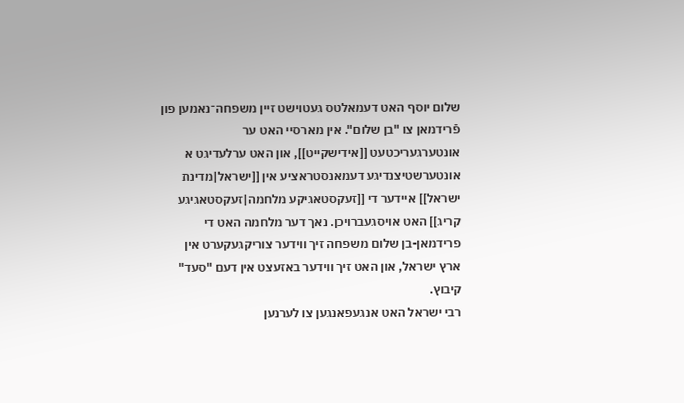שלום יוסף האט דעמאלטס געטוישט זיין משפחה־נאמען פון פֿרידמאן צו "בן שלום". אין מארסיי האט ער אונטערגעריכטעט [[אידישקייט]], און האט ערלעדיגט א אונטערשטיצנדיגע דעמאנסטראציע אין [[ישראל|מדינת ישראל]] איידער די [[זעקסטאגיקע מלחמה|זעקסטאגיגע קריג]] האט אויסגעברויכן. נאך דער מלחמה האט די פרידמאן-בן שלום משפחה זיך ווידער צוריקגעקערט אין ארץ ישראל, און האט זיך ווידער באזעצט אין דעם "סעד" קיבוץ.
רבי ישראל האט אנגעפאנגען צו לערנען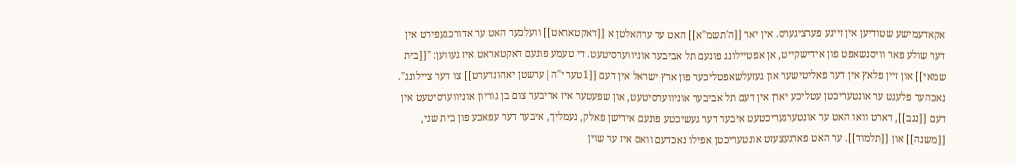אקאדעמישע שטודיען אין זיינע פערציגערס. אין יאר [[ה'תשמ"א]] האט ער ערהאלטן א [[דאקטאראט]] וועלכער האט ער אדורכגעפירט אין דער שולע פאר וויסנשאפט פון אידישקייט, אן אפטיילונג פונעם תל אביבער אוניווערסיטעט. די טעמע פונעם דאקטאראט איז געווען: "[[בית שמאי]] און זיין פלאץ אין דער פאליטישער און געזעלשאפטליכער פון ארץ ישראל אין דעם [[1טער י"ה|ערשטן יאהונדערט]] צו דער ציילונג". נאכהער פלעגט ער אונטעריכטן עטליכע יארן אין דעם תל אביבער אוניווערסיטעט, און שפעטער איז אריבער צום בן גוריון אוניווערסיטעט אין דעם [[נגב]], דארט וואו האט ער אונטערגעריכטעט איבער דער געשיכטע פונעם אידישן פאלק, נעמליך, איבער דער עפאכע פון בית שני, [[משנה]] און [[תלמוד]]. ער האט פארגעצעזט אונטעריכטן אפילו נאכדעם וואס איז ער שוין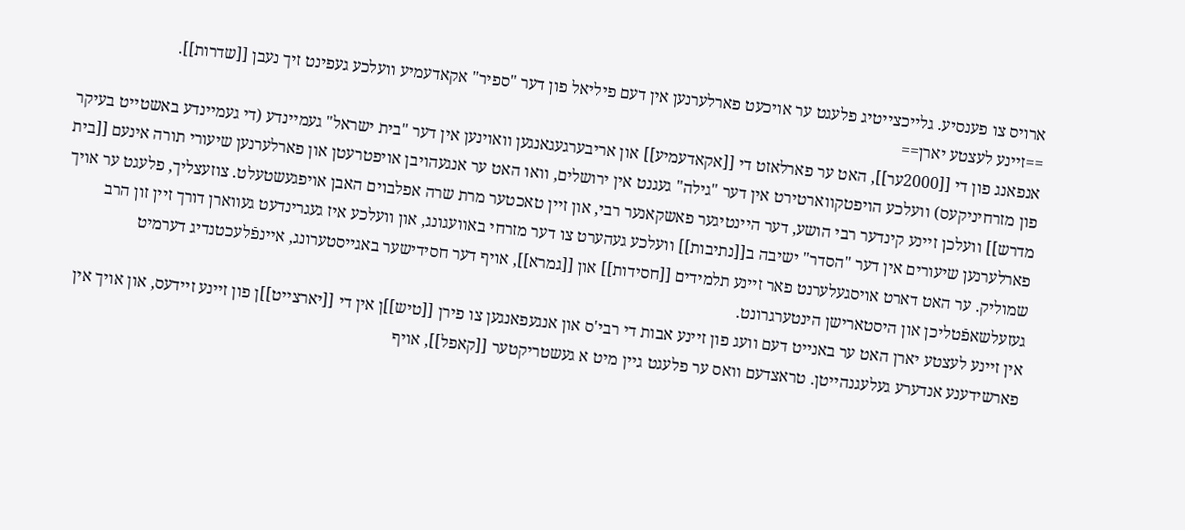ארויס צו פענסיע. גלייכצייטיג פלעגט ער אויכעט פארלערנען אין דעם פיליאל פון דער "ספיר" אקאדעמיע וועלכע געפינט זיך נעבן [[שדרות]].
==זיינע לעצטע יארן==
אנפאנג פון די [[2000ער]], האט ער פארלאזט די [[אקאדעמיע]] און אריבערגעגאנגען וואוינען אין דער "בית ישראל" געמיינדע (די געמיינדע באשטייט בעיקר פון מזרחיניקעס) וועלכע הויפטקווארטירט אין דער "גילה" געגנט אין ירושלים, וואו האט ער אנגעהויבן אויפטרעטן און פארלערנען שיעורי תורה אינעם [[בית מדרש]] וועלכן זיינע קינדער רבי הושע, דער היינטיגער פאשקאנער רבי, און זיין טאכטער מרת שרה אפלבוים האבן אויפגעשטעלט. צוזעצליך, פלעגט ער אויך פארלערנען שיעורים אין דער "הסדר" ישיבה ב[[נתיבות]] וועלכע געהערט צו דער מזרחי באוועגונג, און וועלכע איז געגרינדעט געווארן דורך זיין זון הרב שמוליק. ער האט דארט אויסגעלערנט פאר זיינע תלמידים [[חסידות]] און [[גמרא]], אויף דער חסידישער באגייסטערונג, איינפֿלעכטנדיג דערמיט געזעלשאפֿטליכן און היסטארישן הינטערגרונט.
אין זיינע לעצטע יארן האט ער באנייט דעם וועג פון זיינע אבות די רבי'ס און אנגעפאנגען צו פירן [[טיש]]ן אין די [[יארצייט]]ן פון זיינע זיידעס, און אויך אין פארשידענע אנדערע געלעגנהייטן. טראצדעם וואס ער פלעגט גיין מיט א געשטריקטער [[קאפל]], אויף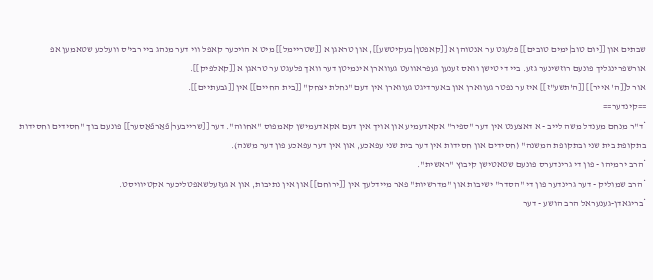שבתים און [[יום טוב|ימים טובים]] פלעגט ער אנטוהן א [[קאפטן|בעקיטשע]], און טראגן א [[שטריימל]] מיט א הויכער קאפל ווי דער מנהג ביי רבי'ס וועלכע שטאמען אפ אורשפרינגליך פונעם רוזשינער גזע. ביי די טישן וואס זענען געפראוועט געווארן אינמיטן דער וואך פלעגט ער טראגן א [[קאלפיק]].
אור ל[[ה' אייר]] [[ה'תשע"ז]] איז ער נפטר געווארן און באערדיגט געווארן אין דעם "נחלת יצחק" [[בית החיים]] אין [[גבעתיים]].
==קינדער==
*ד"ר מנחם מענדל משה לייב - א דאצענט אין דער "ספיר" אקאדעמיע און אויך אין דעם אקאדעמישן קאמפוס "אחווה". דער [[שרייבער|פֿאַרפֿאַסער]] פונעם בוך "חסידים וחסידות בתקופת בית שני ובתקופת המשנה" (חסידים און חסידות אין דער בית שני עפאכע, און אין דער עפאכע פון דער משנה).
*הרב ירמיהו - פון די גרינדערס פונעם שטאטישן קיבוץ "ראשית".
*הרב שמוליק - דער גרינדער פון די "הסדר" ישיבות און "מדרשיות" פאר מיידלעך אין [[ירוחם]] און אין נתיבות, און א געזעלשאפטליכער אקטיוויסט.
*בריגאדן-גענעראל הרב הושע - דער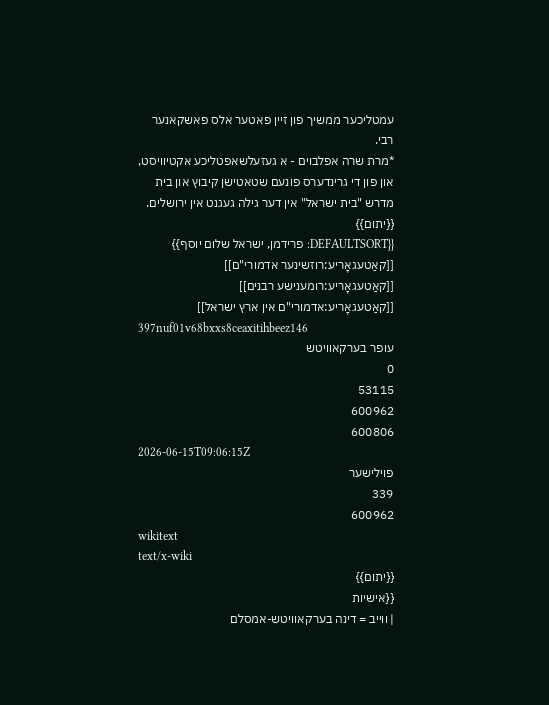עמטליכער ממשיך פון זיין פאטער אלס פאשקאנער רבי.
*מרת שרה אפלבוים - א געזעלשאפטליכע אקטיוויסט, און פון די גרינדערס פונעם שטאטישן קיבוץ און בית מדרש "בית ישראל" אין דער גילה געגנט אין ירושלים.
{{יתום}}
{{DEFAULTSORT: פרידמן, ישראל שלום יוסף}}
[[קאַטעגאָריע:רוזשינער אדמורי"ם]]
[[קאַטעגאָריע:רומענישע רבנים]]
[[קאַטעגאָריע:אדמורי"ם אין ארץ ישראל]]
397nuf01v68bxxs8ceaxitihbeez146
עופר בערקאוויטש
0
53115
600962
600806
2026-06-15T09:06:15Z
פוילישער
339
600962
wikitext
text/x-wiki
{{יתום}}
{{אישיות
| ווייב = דינה בערקאוויטש-אמסלם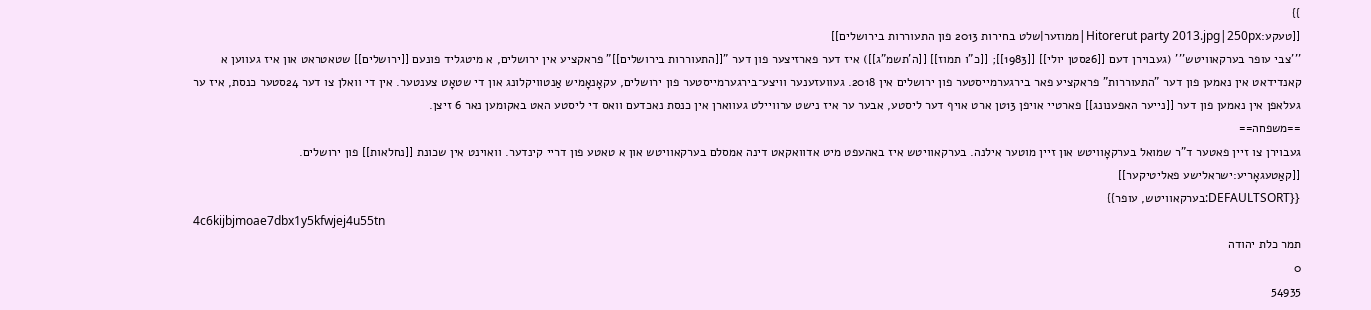}}
[[טעקע:Hitorerut party 2013.jpg|250px|ממוזער|שלט בחירות 2013 פון התעוררות בירושלים]]
'''צבי עופר בערקאוויטש''' (געבוירן דעם [[26סטן יולי]] [[1983]]; [[כ"ו תמוז]] [[ה'תשמ"ג]]) איז דער פארזיצער פון דער "[[התעוררות בירושלים]]" פראקציע אין ירושלים, א מיטגליד פונעם [[ירושלים]] שטאטראט און איז געווען א קאנדידאט אין נאמען פון דער "התעוררות" פראקציע פאר בירגערמייסטער פון ירושלים אין 2018. געוועזענער וויצע־בירגערמייסטער פון ירושלים, עקאָנאָמיש אַנטוויקלונג און די שטאָט צענטער. אין די וואלן צו דער 24סטער כנסת, איז ער געלאפן אין נאמען פון דער [[נייער האפענונג]] פארטיי אויפן 13טן ארט אויף דער ליסטע, אבער ער איז נישט ערוויילט געווארן אין כנסת נאכדעם וואס די ליסטע האט באקומען נאר 6 זיצן.
==משפחה==
געבוירן צו זיין פאטער ד"ר שמואל בערקאָוויטש און זיין מוטער אילנה. בערקאוויטש איז באהעפט מיט אדוואקאט דינה אמסלם בערקאוויטש און א טאטע פון דריי קינדער. וואוינט אין שכונת [[נחלאות]] פון ירושלים.
[[קאַטעגאָריע:ישראלישע פאליטיקער]]
{{DEFAULTSORT:בערקאוויטש, עופר}}
4c6kijbjmoae7dbx1y5kfwjej4u55tn
תמר כלת יהודה
0
54935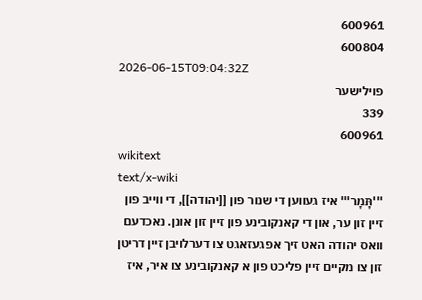600961
600804
2026-06-15T09:04:32Z
פוילישער
339
600961
wikitext
text/x-wiki
'''תָּמָר''' איז געווען די שנור פון [[יהודה]], די ווייב פון זיין זון ער, און די קאנקובינע פון זיין זון אונן. נאכדעם וואס יהודה האט זיך אפגעזאגט צו דערלויבן זיין דריטן זון צו מקיים זיין פליכט פון א קאנקובינע צו איר, איז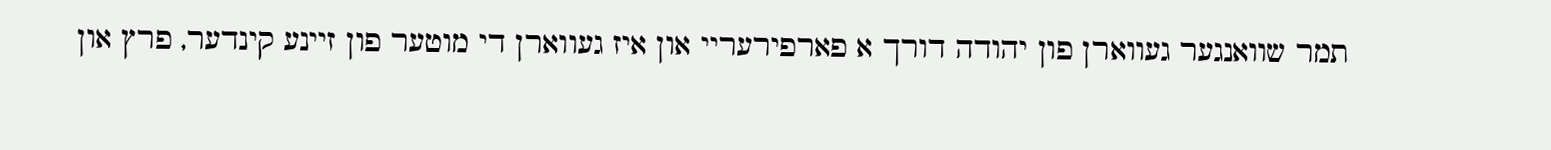תמר שוואנגער געווארן פון יהודה דורך א פארפירעריי און איז געווארן די מוטער פון זיינע קינדער, פרץ און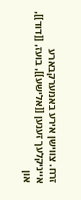זרח. צווישן אירע באמערקבארע אייניקלעך זענען [[אלישע]], בועז, [[דוד]], און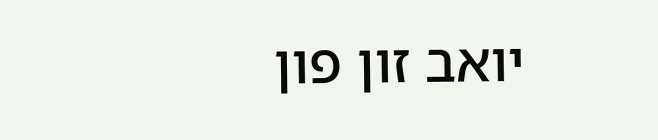יואב זון פון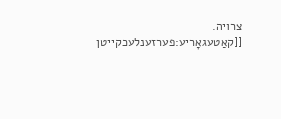צרויה.
[[קאַטעגאָריע:פערזענלעכקייטן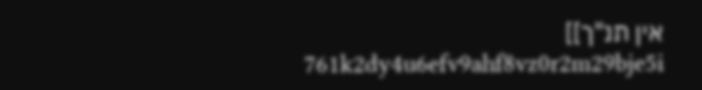אין תנ"ך]]
761k2dy4u6efv9ahf8vz0r2m29bje5i